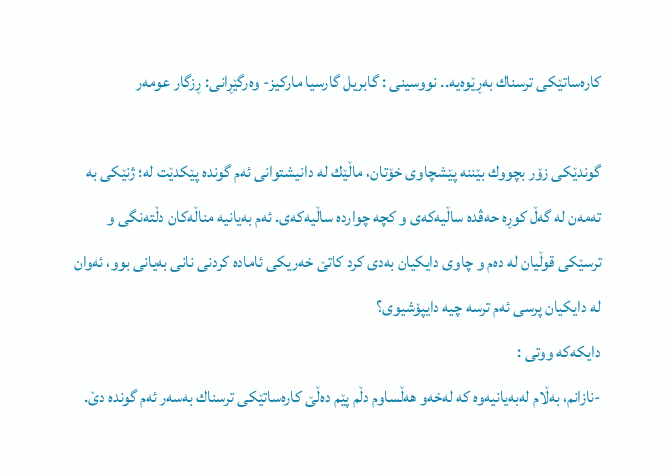کارەساتێکی ترسناك بەڕێوەیە.. نووسینی : گابریل گارسیا مارکیز- وەرگێڕانی: ڕزگار عومەر

گوندێکی زۆر بچووك بێننە پێشچاوی خۆتان، ماڵێك لە دانیشتوانی ئەم گوندە پێكدێت لە؛ ژنێکی بە تەمەن لە گەڵ کوڕە حەڤدە ساڵیەکەی و کچە چواردە ساڵیەکەی. ئەم بەیانیە مناڵەکان دڵتەنگی و ترسێکی قوڵیان لە دەم و چاوی دایکیان بەدی کرد کاتێ خەریکی ئامادە کردنی نانی بەیانی بوو، ئەوان لە دایکیان پرسی ئەم ترسە چیە دایپۆشیوی؟
دایکەکە ووتی :
-نازانم، بەڵام لەبەیانیەوە کە لەخەو هەڵساوم دڵم پێم دەڵێ کارەساتێکی ترسناك بەسەر ئەم گوندە دێ.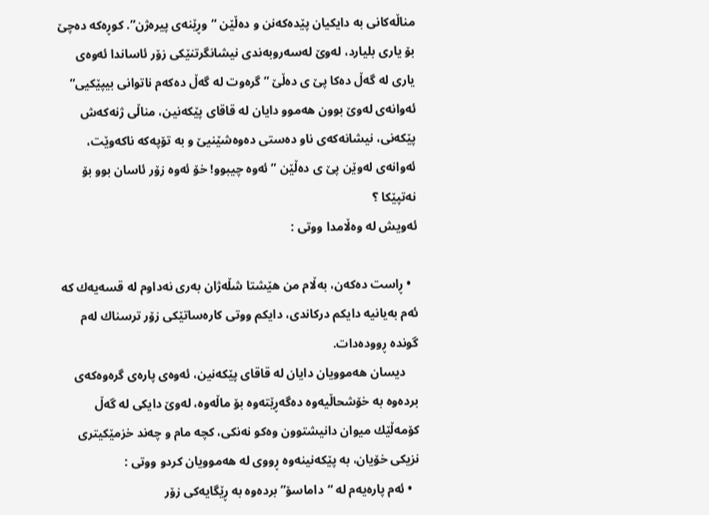مناڵەکانی بە دایکیان پێدەکەنن و دەڵێن “وڕێنەی پیرەژن”. کوڕەکە دەچێ بۆ یاری بلیارد، لەوێ لەسەروبەندی نیشانگرتنێکی زۆر ئاساندا ئەوەی یاری لە گەڵ دەکا پێ ی دەڵێ ” گرەوت لە گەڵ دەکەم ناتوانی بیپێکیی”
ئەوانەی لەوێ بوون هەموو دایان لە قاقای پێکەنین، مناڵی ژنەکەش پێکەنی، نیشانەکەی ناو دەستی دەوەشێنیێ و بە تۆپەکە ناکەوێت، ئەوانەی لەوێن پێ ی دەڵێن ” ئەوە چیبوو! خۆ ئەوە زۆر ئاسان بوو بۆ نەتپێکا ؟
ئەویش لە وەڵامدا ووتی :

  • ڕاست دەکەن، بەڵام من هێشتا شڵەژان بەری نەداوم لە قسەیەك کە ئەم بەیانیە دایکم درکاندی، دایکم ووتی کارەساتێکی زۆر ترسناك لەم گوندە ڕوودەدات.
    دیسان هەموویان دایان لە قاقای پێکەنین، ئەوەی پارەی گرەوەکەی بردەوە بە خۆشحاڵیەوە دەگەڕێتەوە بۆ ماڵەوە، لەوێ دایکی لە گەڵ کۆمەڵێك میوان دانیشتوون وەکو نەنکی، کچە مام و چەند خزمێکیتری نزیكی خۆیان، بە پێکەنینەوە ڕووی لە هەموویان کردو ووتی :
  • ئەم پارەیەم لە “داماسۆ” بردەوە بە ڕێگایەکی زۆر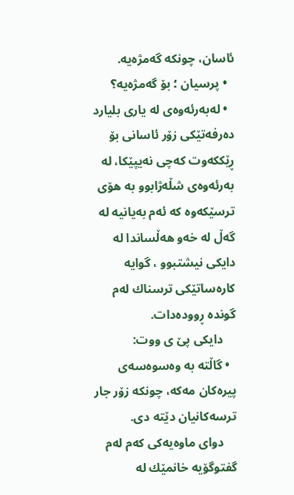ئاسان، چونکە گەمژەیە.
  • پرسیان ؛ بۆ گەمژەیە؟
  • لەبەرئەوەی لە یاری بلیارد دەرفەتێکی زۆر ئاسانی بۆ ڕێککەوت کەچی نەیپێکا، لە بەرئەوەی شڵەژابوو بە هۆی ترسێكەوە کە ئەم بەیانیە لە گەڵ لە خەو هەڵساندا لە دایکی نیشتبوو ، گوایە کارەساتێکی ترسناك لەم گوندە ڕوودەدات.
    دایکی پێ ی ووت:
  • گاڵتە بە وەسوەسەی پیرەکان مەکە، چونکە زۆر جار ترسەکانیان دێتە دی.
    دوای ماوەیەکی کەم لەم گفتوگۆیە خانمێك لە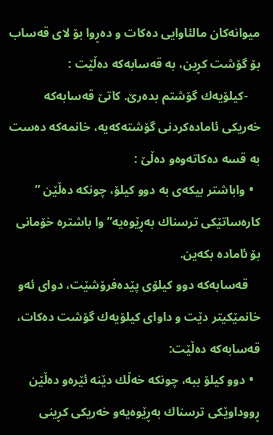میوانەکان مالئاوایی دەکات و دەڕوا بۆ لای قەساب بۆ گۆشت کڕین، بە قەسابەکە دەڵێت :
    -کیلۆیەك گۆشتم بدەرێ. کاتێ قەسابەکە خەریکی ئامادەکردنی گۆشتەکەیە، خانمەکە دەست بە قسە دەکاتەوەو دەڵێ :
  • واباشتر بیکەی بە دوو کیلۆ، چونکە دەڵێن ” کارەساتێکی ترسناك بەڕێوەیە” وا باشترە خۆمانی بۆ ئامادە بکەین.
    قەسابەکە دوو کیلۆی پێدەفرۆشێت، دوای ئەو خانمێکیتر دێت و داوای کیلۆیەك گۆشت دەکات، قەسابەکە دەڵێت:
  • دوو کیلۆ ببە، چونکە خەڵك دێنە ئێرەو دەڵێن ڕووداوێکی ترسناك بەڕێوەیەو خەریکی کڕینی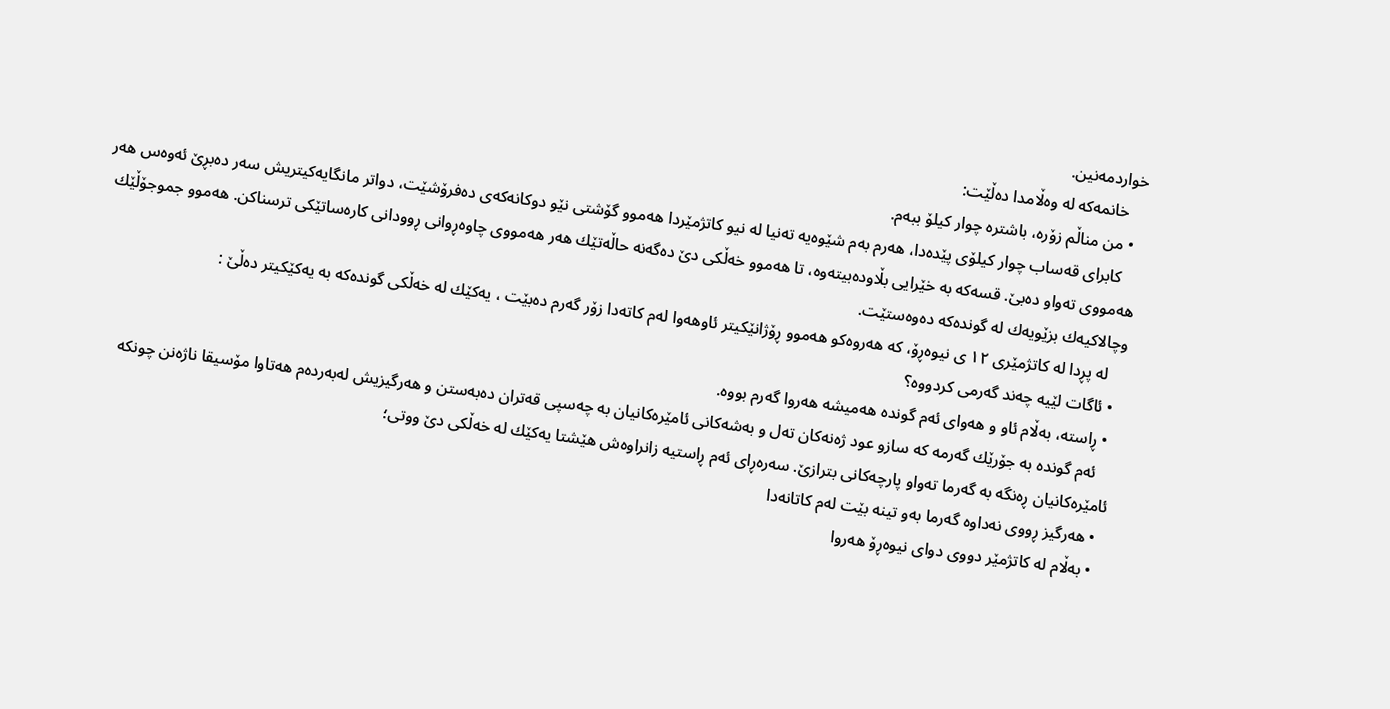خواردمەنین.
    خانمەکە لە وەڵامدا دەڵێت:
  • من مناڵم زۆرە، باشترە چوار کیلۆ ببەم.
    کابرای قەساب چوار کیلۆی پێدەدا، هەرم بەم شێوەیە تەنیا لە نیو کاتژمێردا هەموو گۆشتی نێو دوکانەکەی دەفرۆشێت، دواتر مانگایەکیتریش سەر دەبڕێ ئەوەس هەر هەمووی تەواو دەبێ. قسەکە بە خێرایی بڵاودەبیتەوە، تا هەموو خەڵکی دێ دەگەنە حاڵەتێك هەر هەمووی چاوەڕوانی ڕوودانی کارەساتێکی ترسناکن. هەموو جموجۆڵێك وچالاکیەك بزێویەك لە گوندەکە دەوەستێت.
    لە پڕدا لە کاتژمێری ١٢ ی نیوەڕۆ، کە هەروەکو هەموو ڕۆژانێکیتر ئاوهەوا لەم کاتەدا زۆر گەرم دەبێت ، یەکێك لە خەڵکی گوندەکە بە یەکێکیتر دەڵێ :
  • ئاگات لێیە چەند گەرمی کردووە؟
  • ڕاستە، بەڵام ئاو و هەوای ئەم گوندە هەمیشە هەروا گەرم بووە.
    ئەم گوندە بە جۆرێك گەرمە کە سازو عود ژەنەکان تەل و بەشەکانی ئامێرەکانیان بە چەسپی قەتران دەبەستن و هەرگیزیش لەبەردەم هەتاوا مۆسیقا ناژەنن چونکە ئامێرەکانیان ڕەنگە بە گەرما تەواو پارچەکانی بترازێ. سەرەڕای ئەم ڕاستیە زانراوەش هێشتا یەکێك لە خەڵکی دێ ووتی؛
  • هەرگیز ڕووی نەداوە گەرما بەو تینە بێت لەم کاتانەدا
  • بەڵام لە کاتژمێر دووی دوای نیوەڕۆ هەروا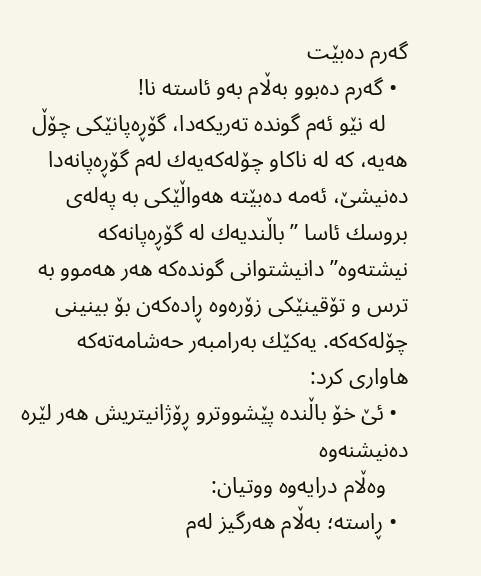گەرم دەبێت
  • گەرم دەبوو بەڵام بەو ئاستە نا!
    لە نێو ئەم گوندە تەریکەدا، گۆڕەپانێکی چۆڵ هەیە، کە لە ناکاو چۆلەکەیەك لەم گۆڕەپانەدا دەنیشێ، ئەمە دەبێتە هەواڵێکی بە پەلەی بروسك ئاسا ” باڵندیەك لە گۆڕەپانەکە نیشتەوە” دانیشتوانی گوندەکە هەر هەموو بە ترس و تۆقینێکی زۆرەوە ڕادەکەن بۆ بینینی چۆلەکەکە. یەکێك بەرامبەر حەشامەتەکە هاواری کرد:
  • ئێ خۆ باڵندە پێشووترو ڕۆژانیتریش هەر لێرە دەنیشنەوە
    وەڵام درایەوە ووتیان:
  • ڕاستە؛ بەڵام هەرگیز لەم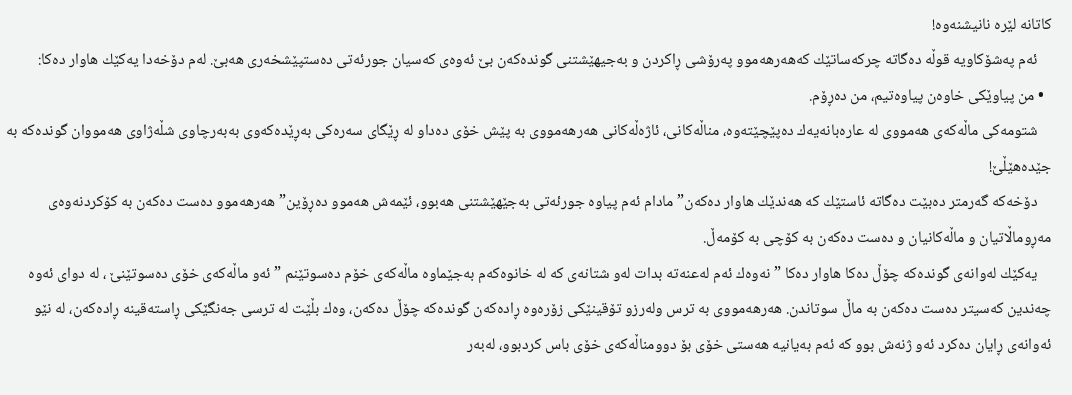کاتانە لێرە نانیشنەوە!
    ئەم پەشۆکاویە قوڵە دەگاتە چرکەساتێك کەهەرهەموو پەرۆشی ڕاکردن و بەجیهێشتنی گوندەکەن بێ ئەوەی کەسیان جورئەتی دەستپێشخەری هەبێ. لەم دۆخەدا یەکێك هاوار دەکا:
  • من پیاوێکی خاوەن پیاوەتیم، من دەڕۆم.
    شتومەکی ماڵەکەی هەمووی لە عارەبانەیەك دەپێچێتەوە، مناڵەکانی، ئاژەڵەکانی هەرهەمووی بە پێش خۆی دەداو لە ڕێگای سەرەکی بەڕێدەکەوی بەبەرچاوی شڵەژاوی هەمووان گوندەکە بە جێدەهێڵێ!
    دۆخەکە گەرمتر دەبێت دەگاتە ئاستێك کە هەندێك هاوار دەکەن” مادام ئەم پیاوە جورئەتی بەجێهێشتنی هەبوو، ئێمەش هەموو دەڕۆین” هەرهەموو دەست دەکەن بە کۆکردنەوەی مەڕوماڵاتیان و ماڵەکانیان و دەست دەکەن بە کۆچی بە کۆمەڵ.
    یەکێك لەوانەی گوندەکە چۆڵ دەکا هاوار دەکا ” نەوەك ئەم لەعنەتە بدات لەو شتانەی کە لە خانوەکەم بەجێماوە ماڵەکەی خۆم دەسوتێنم ” ئەو ماڵەکەی خۆی دەسوتێنێ ، لە دوای ئەوە چەندین کەسیتر دەست دەکەن بە ماڵ سوتاندن. هەرهەمووی بە ترس ولەرزو تۆقینێکی زۆرەوە ڕادەکەن گوندەکە چۆڵ دەکەن، وەك بڵێت لە ترسی جەنگێکی ڕاستەقینە ڕادەکەن، لە نێو ئەوانەی ڕایان دەکرد ئەو ژنەش بوو کە ئەم بەیانیە هەستی خۆی بۆ دوومناڵەکەی خۆی باس کردبوو، لەبەر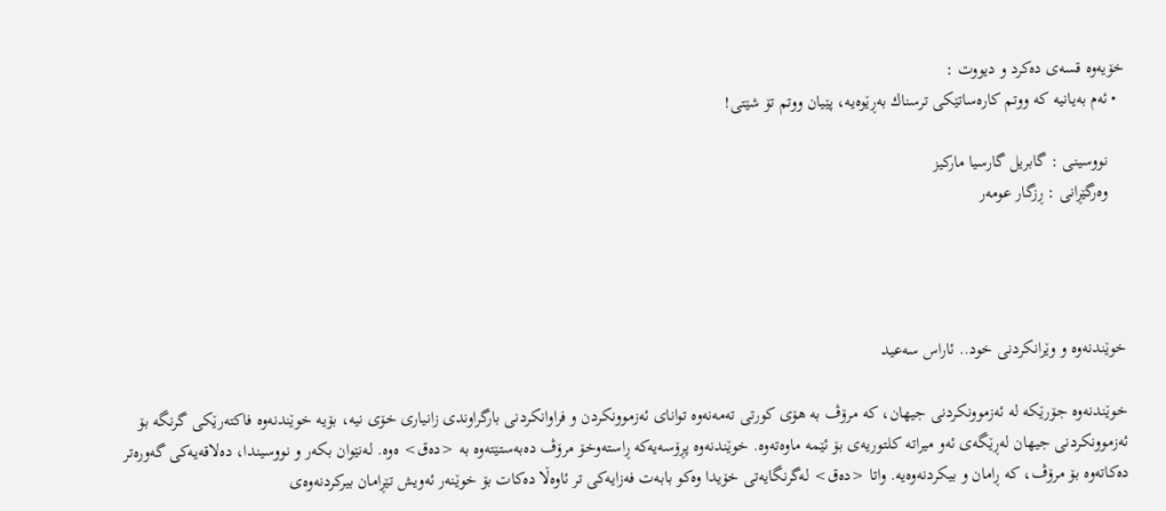خۆیەوە قسەی دەکرد و دیووت :
  • ئەم بەیانیە کە ووتم کارەساتێکی ترسناك بەڕێوەیە، پێیان ووتم تۆ شێتی!

    نووسینی : گابریل گارسیا مارکیز
    وەرگێڕانی : ڕزگار عومەر




خوێندنەوە و وێرانکردنی خود.. ئاراس سەعید

خوێندنەوە جۆرێکە لە ئەزموونکردنی جیهان، کە مرۆڤ بە هۆی کورتی تەمەنەوە توانای ئەزموونکردن و فراوانکردنی بارگراوندی زانیاری خۆی نیە، بۆیە خوێندنەوە فاکتەرێکی گرنگە بۆ ئەزموونکردنی جیهان لەڕێگەی ئەو میراتە کلتوریەی بۆ ئێمە ماوەتەوە. خوێندنەوە پڕۆسەیەکە ڕاستەوخۆ مرۆڤ دەبەستێتەوە بە <دەق> ەوە. لەنێوان بکەر و نووسیندا، دەلاقەیەکی گەورەتر دەکاتەوە بۆ مرۆڤ، کە ڕامان و بیکردنەوەیە. واتا <دەق> لەگرنگایەتی خۆیدا وەکو بابەت فەزایەکی تر ئاوەڵا دەکات بۆ خوێنەر ئەویش تێڕامان بیرکردنەوەی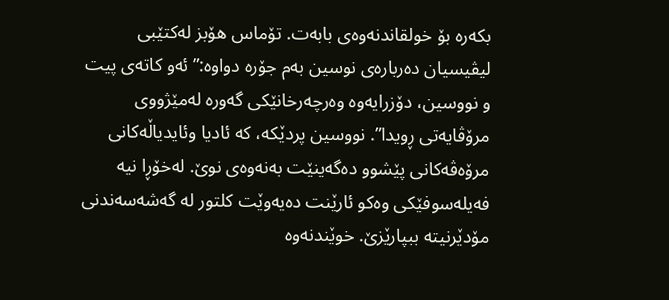بکەرە بۆ خولقاندنەوەی بابەت. تۆماس هۆبز لەکتێبی لیڤیسیان دەربارەی نوسین بەم جۆرە دواوە:” ئەو کاتەی پیت و نووسین، دۆزرایەوە وەرچەرخانێکی گەورە لەمێژووی مرۆڤایەتی ڕویدا”. نووسین پردێکە، کە ئادیا وئایدیاڵەکانی مرۆەڤەکانی پێشوو دەگەینێت بەنەوەی نوێ. لەخۆڕا نیە فەیلەسوفێکی وەکو ئارێنت دەیەوێت کلتور لە گەشەسەندنی مۆدێرنیتە ببپارێزێ. خوێندنەوە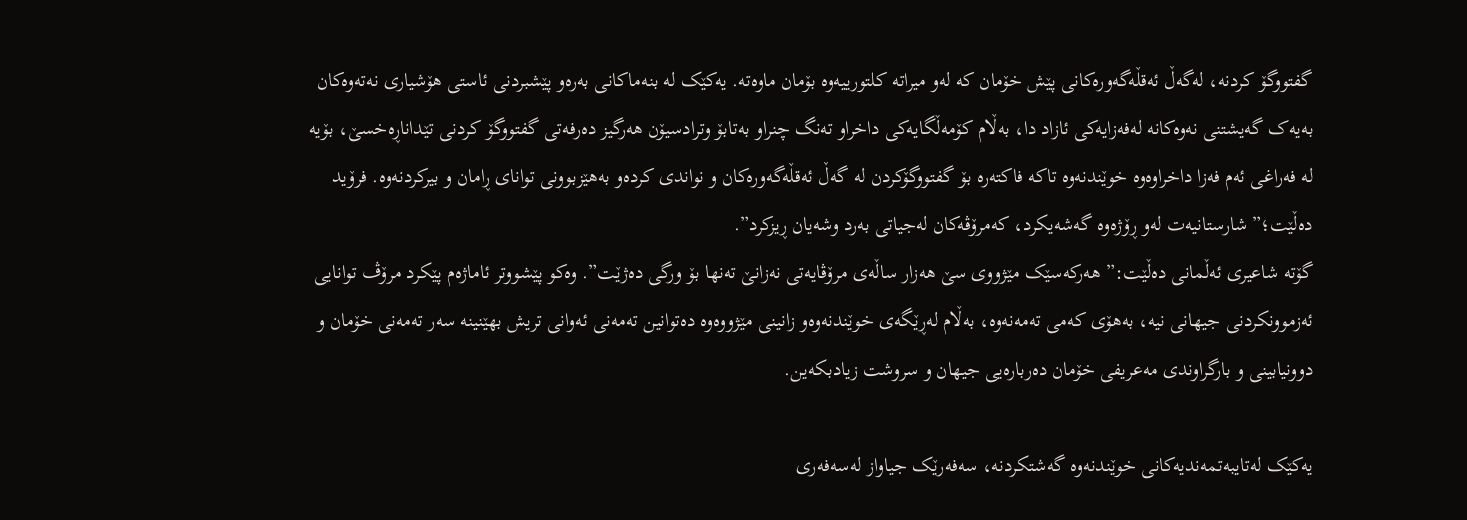گفتووگۆ کردنە، لەگەڵ ئەقڵەگەورەکانی پێش خۆمان کە لەو میراتە کلتورییەوە بۆمان ماوەتە. یەکێک لە بنەماکانی بەرەو پێشبردنی ئاستی هۆشیاری نەتەوەکان بەیەک گەیشتنی نەوەکانە لەفەزایەکی ئازاد دا، بەڵام کۆمەڵگایەکی داخراو تەنگ چنراو بەتابۆ وترادسیۆن هەرگیز دەرفەتی گفتووگۆ کردنی تێداناڕەخسێ، بۆیە لە فەراغی ئەم فەزا داخراوەوە خوێندنەوە تاکە فاکتەرە بۆ گفتووگۆکردن لە گەڵ ئەقڵەگەورەکان و نواندی کردەو بەهێزبوونی توانای ڕامان و بیرکردنەوە. فرۆید دەڵێت؛” شارستانیەت لەو ڕۆژەوە گەشەیکرد، کەمرۆڤەکان لەجیاتی بەرد وشەیان ڕیزکرد”.
گۆتە شاعیری ئەڵمانی دەڵێت:” هەرکەسێک مێژووی سێ هەزار ساڵەی مرۆڤایەتی نەزانێ تەنها بۆ ورگی دەژێت”. وەکو پێشووتر ئاماژەم پێکرد مرۆڤ توانایی ئەزموونکردنی جیهانی نیە، بەهۆی کەمی تەمەنەوە، بەڵام لەڕێگەی خوێندنەوەو زانینی مێژووەوە دەتوانین تەمەنی ئەوانی تریش بهێنینە سەر تەمەنی خۆمان و دوونیابینی و بارگراوندی مەعریفی خۆمان دەربارەیی جیهان و سروشت زیادبکەین.

یەکێک لەتایبەتمەندیەکانی خوێندنەوە گەشتکردنە، سەفەرێک جیاواز لەسەفەری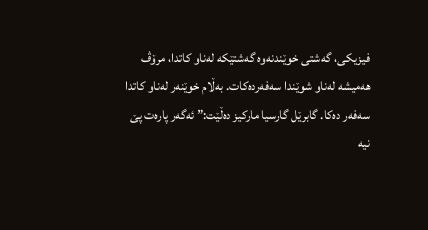فیزیکی، گەشتی خوێندنەوە گەشتێکە لەناو کاتدا، مرۆڤ هەمیشە لەناو شوێندا سەفەردەکات. بەڵام خوێنەر لەناو کاتدا سەفەر دەکا. گابرێل گارسیا مارکیز دەڵێت:” ئەگەر پارەت پێ نیە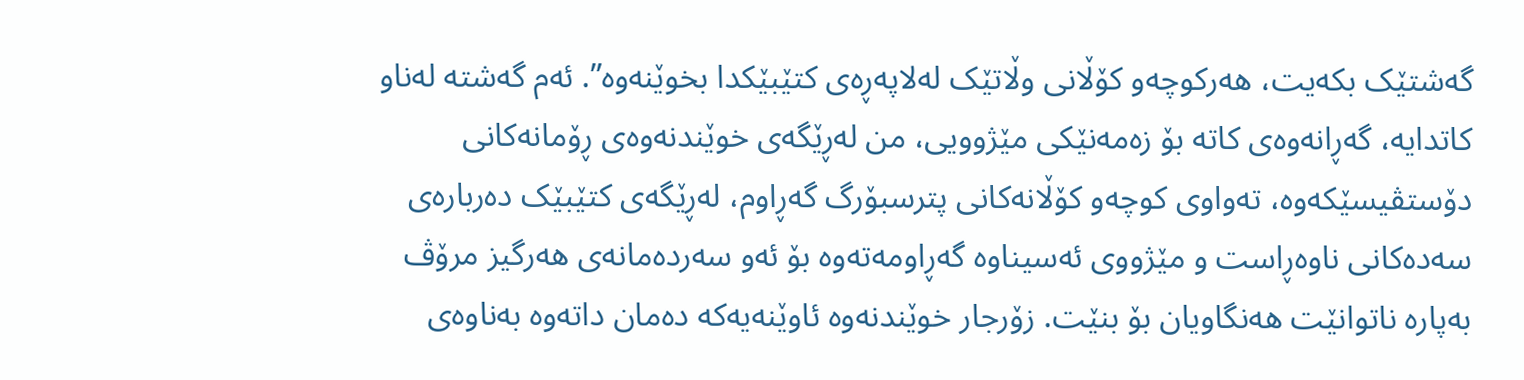گەشتێک بکەیت، هەرکوچەو کۆڵانی وڵاتێک لەلاپەڕەی کتێبێکدا بخوێنەوە”. ئەم گەشتە لەناو کاتدایە، گەڕانەوەی کاتە بۆ زەمەنێکی مێژوویی، من لەڕێگەی خوێندنەوەی ڕۆمانەکانی دۆستڤیسێکەوە، تەواوی کوچەو کۆڵانەکانی پترسبۆرگ گەڕاوم، لەڕێگەی کتێبێک دەربارەی سەدەکانی ناوەڕاست و مێژووی ئەسیناوە گەڕاومەتەوە بۆ ئەو سەردەمانەی هەرگیز مرۆڤ بەپارە ناتوانێت هەنگاویان بۆ بنێت. زۆرجار خوێندنەوە ئاوێنەیەکە دەمان داتەوە بەناوەی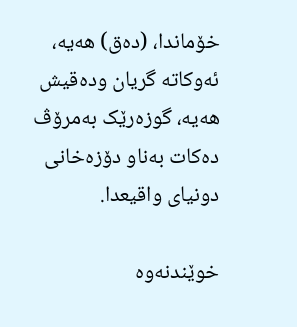خۆماندا، (دەق) هەیە، ئەوکاتە گریان ودەقیش هەیە، گوزەرێک بەمرۆڤ دەکات بەناو دۆزەخانی دونیای واقیعدا.

خوێندنەوە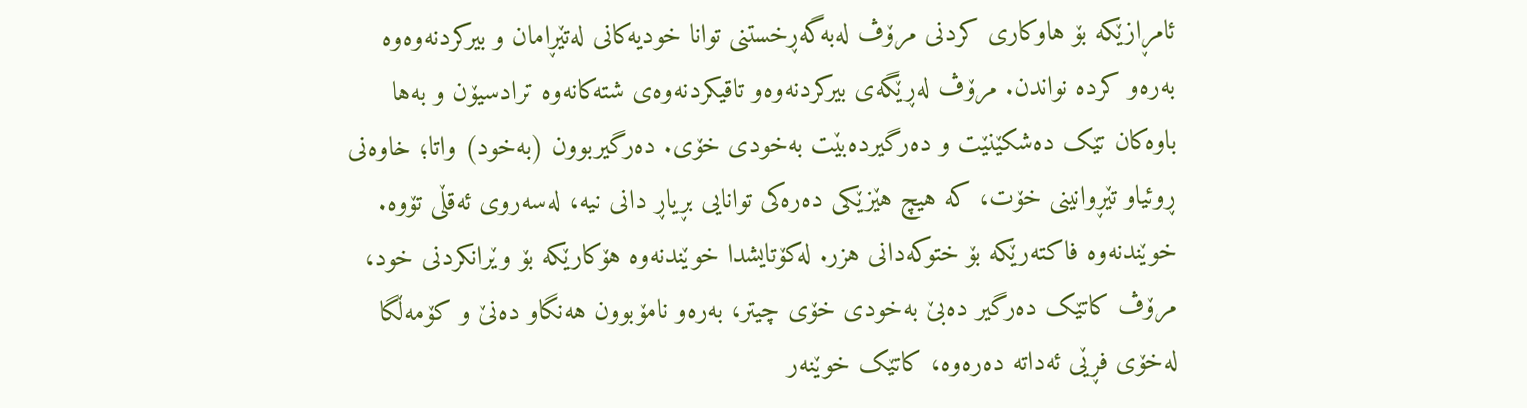ئامڕازێکە بۆ هاوکاری کردنی مرۆڤ لەبەگەڕخستنی توانا خودیەکانی لەتێڕامان و بیرکردنەوەوە بەرەو کردە نواندن. مرۆڤ لەڕێگەی بیرکردنەوەو تاقیکردنەوەی شتەکانەوە ترادسیۆن و بەها باوەکان تێک دەشکێنێت و دەرگیردەبێت بەخودی خۆی. دەرگیربوون (بەخود) واتا؛ خاوەنی ڕوئیاو تێڕوانینی خۆت، کە هیچ هێزێکی دەرەکی توانایی بڕیاڕ دانی نیە، لەسەروی ئەقڵی تۆوە. خوێندنەوە فاکتەرێکە بۆ ختوکەدانی هزر. لەکۆتایشدا خوێندنەوە هۆکارێکە بۆ وێرانکردنی خود، مرۆڤ کاتێک دەرگیر دەبێ بەخودی خۆی چیتر، بەرەو نامۆبوون هەنگاو دەنێ و کۆمەڵگا لەخۆی فڕێی ئەداتە دەرەوە، کاتێک خوێنەر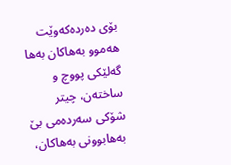بۆی دەردەکەوێت هەموو بەهاکان بەها گەلێکی پووچ و ساختەن، چیتر شۆکی سەردەمی بێ بەهابوونی بەهاکان،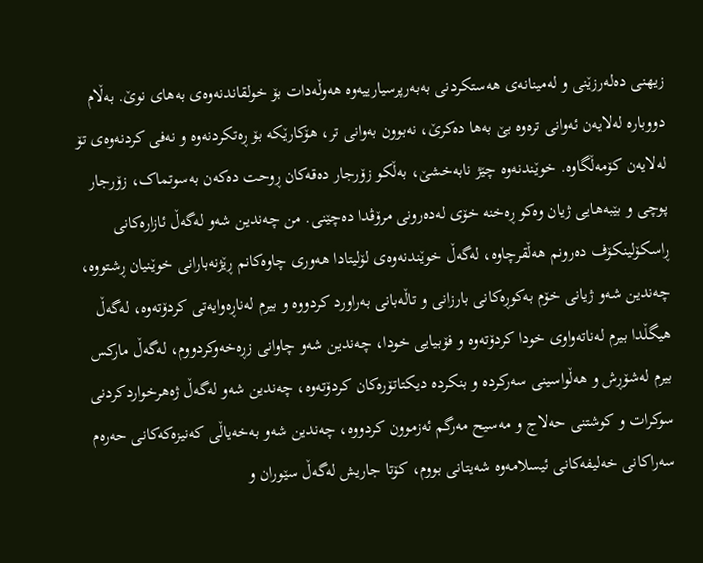زیهنی دەلەرزێنی و لەمینانەی هەستکردنی بەبەرپرسیارییەوە هەوڵەدات بۆ خولقاندنەوەی بەهای نوێ. بەڵام دووبارە لەلایەن ئەوانی ترەوە بێ بەها دەکرێ، نەبوون بەوانی تر، هۆکارێکە بۆ ڕەتکردنەوە و نەفی کردنەوەی تۆ لەلایەن کۆمەڵگاوە. خوێندنەوە چێژ نابەخشێ، بەڵکو زۆرجار دەقەکان ڕوحت دەکەن بەسوتماک، زۆرجار پوچی و بێبەهایی ژیان وەکو ڕەخنە خۆی لەدەرونی مرۆڤدا دەچێنی. من چەندین شەو لەگەڵ ئازارەکانی ڕاسکۆلینکۆف دەرونم هەڵقرچاوە، لەگەڵ خوێندنەوەی لۆلیتادا هەوری چاوەکانم ڕێژنەبارانی خوێنیان ڕشتووە، چەندین شەو ژیانی خۆم بەکوڕەکانی بارزانی و تاڵەبانی بەراورد کردووە و بیرم لەناڕەوایەتی کردۆتەوە، لەگەڵ هیگڵدا بیرم لەناتەواوی خودا کردۆتەوە و فۆبیایی خودا، چەندین شەو چاوانی زڕەخەوکردووم، لەگەڵ مارکس بیرم لەشۆڕش و هەڵواسینی سەرکردە و بنکردە دیکتاتۆرەکان کردۆتەوە، چەندین شەو لەگەڵ ژەهرخواردکردنی سوکرات و کوشتنی حەلاج و مەسیح مەرگم ئەزموون کردووە، چەندین شەو بەخەیاڵی کەنیزەکەکانی حەرەم سەراکانی خەلیفەکانی ئیسلامەوە شەیتانی بووم، کۆتا جاریش لەگەڵ سێوران و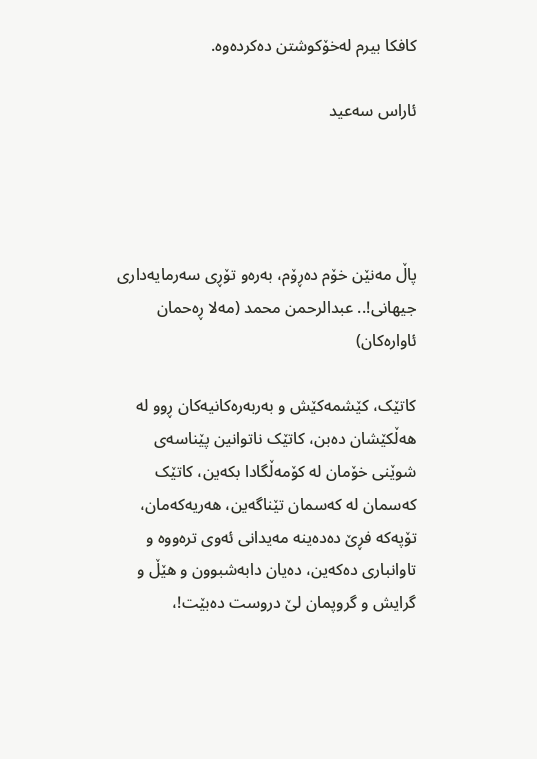کافکا بیرم لەخۆکوشتن دەکردەوە.

ئاراس سەعید




پاڵ مەنێن خۆم دەڕۆم، بەرەو تۆڕی سەرمایەداری جیهانی!.. عبدالرحمن محمد (مەلا ڕەحمان ئاوارەکان)

کاتێک، کێشمەکێش و بەربەرەکانیەکان ڕوو لە هەڵکێشان دەبن، کاتێک ناتوانین پێناسەی شوێنی خۆمان لە کۆمەڵگادا بکەین، کاتێک کەسمان لە کەسمان تێناگەین، هەریەکەمان، تۆپەکە فڕێ دەدەینە مەیدانی ئەوی ترەووە و تاوانباری دەکەین، دەیان دابەشبوون و هێڵ و گرایش و گروپمان لێ دروست دەبێت!،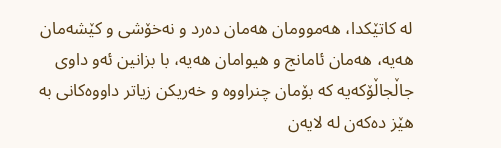لە کاتێکدا، هەموومان هەمان دەرد و نەخۆشی و کێشەمان هەیە، هەمان ئامانج و هیوامان هەیە، با بزانین ئەو داوی جاڵجاڵۆکەیە کە بۆمان چنراووە و خەریکن زیاتر داووەکانی بە هێز دەکەن لە لایەن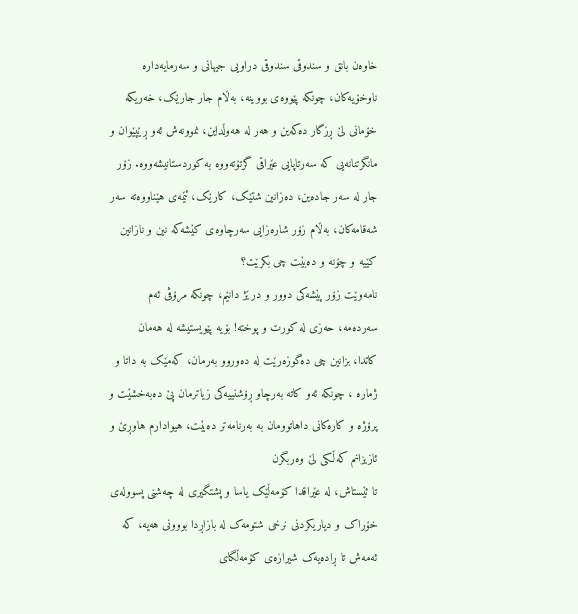خاوەن بانق و سندوقی سندوقی دراویی جیهانی و سەرمایەدارە ناوخۆیەکان، چونکە پێووەی بووینە، بەڵام جار جارێک، خەریکە خۆمانی لێ ڕزگار دەکەین و هەر لە هەوڵداین، نموونەش ئەو ڕێپێوان و مانگرتنانەیی کە سەرتاپایی عێراقی گرتۆتەووە بە کوردستانیشەووە. زۆر جار لە سەر جادەین، دەزانین شتێک، کارێک، ئێمەی هێناووەتە سەر شەقامەکان، بەڵام زۆر شارەزایی سەرچاوەی کێشەکە نین و نازانین کێیە و چۆنە و دەبێت چی بکرێت؟
نامەوێت زۆر پێشەکی دوور و درێژ دانێم، چونکە مرۆڤی ئەم سەردەمە، حەزی لە کورت و پوختە! بۆیە پێویستیشە لە هەمان کاتدا، بزانین چی دەگوزەرێت لە دەوروو بەرمان، کەمێک بە داتا و ژمارە ، چونکە ئەو کاتە بەرچاو ڕۆشنییەکی زیاترمان پێ دەبەخشێت و پرۆژە و کارەکانی داهاتوومان بە بەرنامەتر دەبێت، هیوادارم هاوڕێ و ئازیزانم کەڵکی لێ وەربگرن
تا ئێستاش، لە عێراقدا کۆمەڵێک یاسا و پشتگیری لە چەشنی پسوولەی خۆراک و دیاریکردنی نرخی شتومەک لە بازاڕدا بووونی هەیە، کە ئەمەش تا ڕادەیەک شیرازەی کۆمەڵگای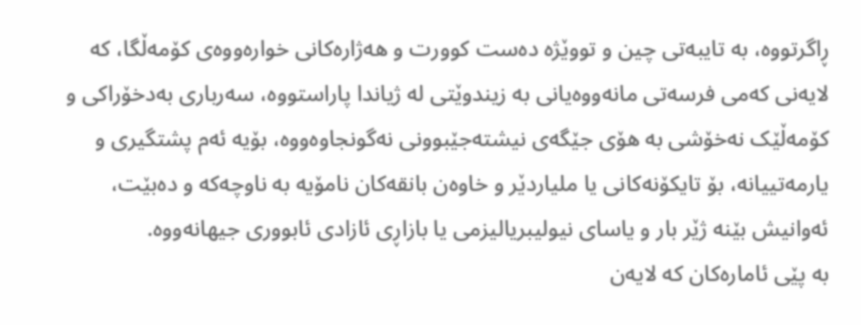ڕاگرتووە، بە تایبەتی چین و تووێژە دەست کوورت و هەژارەکانی خوارەووەی کۆمەڵگا، کە لایەنی کەمی فرسەتی مانەووەیانی بە زیندوێتی لە ژیاندا پاراستووە، سەرباری بەدخۆراکی و کۆمەڵێک نەخۆشی بە هۆی جێگەی نیشتەجێبوونی نەگونجاوەووە، بۆیە ئەم پشتگیری و یارمەتییانە، بۆ تایکۆنەکانی یا ملیاردێر و خاوەن بانقەکان نامۆیە بە ناوچەکە و دەبێت، ئەوانیش بێنە ژێر بار و یاسای نیولیبریالیزمی یا بازاڕی ئازادی ئابووری جیهانەووە.
بە پێی ئامارەکان کە لایەن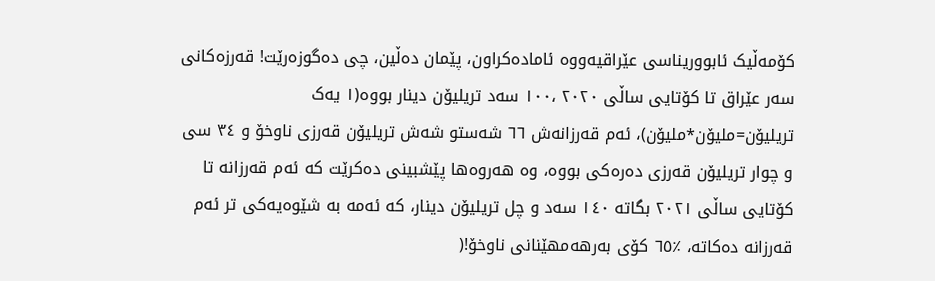کۆمەڵیک ئابووریناسی عێراقیەووە ئامادەکراون، پێمان دەڵین، چی دەگوزەرێت! قەرزەکانی سەر عێراق تا کۆتایی ساڵی ٢٠٢٠ ،١٠٠ سەد تریلیۆن دینار بووە(١ یەک تریلیۆن=ملیۆن*ملیۆن)، ئەم قەرزانەش ٦٦ شەستو شەش تریلیۆن قەرزی ناوخۆ و ٣٤ سی و چوار تریلیۆن قەرزی دەرەکی بووە، وە هەروەها پێشبینی دەکرێت کە ئەم قەرزانە تا کۆتایی ساڵی ٢٠٢١ بگاتە ١٤٠ سەد و چل تریلیۆن دینار، کە ئەمە بە شێوەیەکی تر ئەم قەرزانە دەکاتە، ٪٦٥ کۆی بەرهەمهێنانی ناوخۆ!(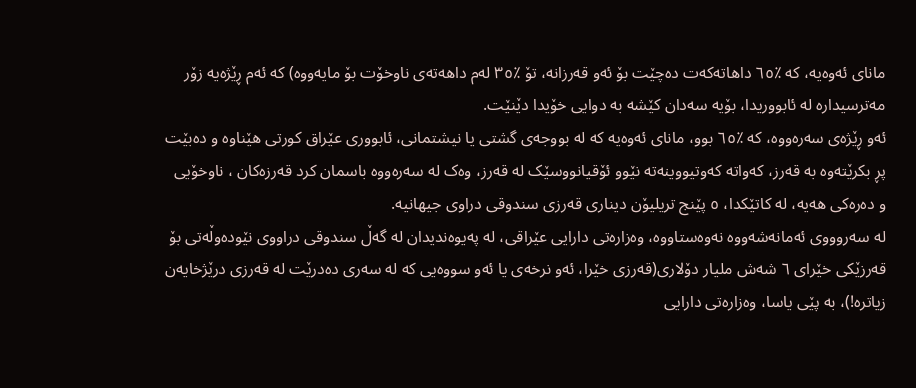مانای ئەوەیە، کە ٪٦٥ داهاتەکەت دەچێت بۆ ئەو قەرزانە، تۆ ٪٣٥ لەم داهەتەی ناوخۆت بۆ مایەووە) کە ئەم ڕێژەیە زۆر مەترسیدارە لە ئابووریدا، بۆیە سەدان کێشە بە دوایی خۆیدا دێنێت.
ئەو ڕێژەی سەرەووە، کە ٪٦٥ بوو، مانای ئەوەیە کە لە بووجەی گشتی یا نیشتمانی، ئابووری عێراق کورتی هێناوە و دەبێت پڕ بکرێتەوە بە قەرز، کەواتە کەوتیووینەتە نێوو ئۆقیانووسێک لە قەرز، وەک لە سەرەووە باسمان کرد قەرزەکان ، ناوخۆیی و دەرەکی هەیە، لە کاتێکدا، ٥ پێنج تریلیۆن دیناری قەرزی سندوقی دراوی جیهانیە.
لە سەروووی ئەمانەشەووە نەوەستاووە، وەزارەتی دارایی عێراقی، لە پەیوەندیدان لە گەڵ سندوقی دراووی نێودەوڵەتی بۆ قەرزێکی خێرای ٦ شەش ملیار دۆلاری(قەرزی خێرا، ئەو نرخەی یا ئەو سووەیی کە لە سەری دەدرێت لە قەرزی درێژخایەن زیاترە!)، بە پێی یاسا، وەزارەتی دارایی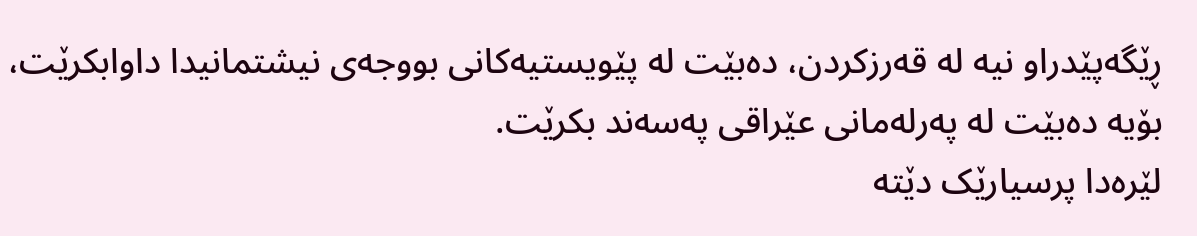ڕێگەپێدراو نیە لە قەرزکردن، دەبێت لە پێویستیەکانی بووجەی نیشتمانیدا داوابکرێت، بۆیە دەبێت لە پەرلەمانی عێراقی پەسەند بکرێت.
لێرەدا پرسیارێک دێتە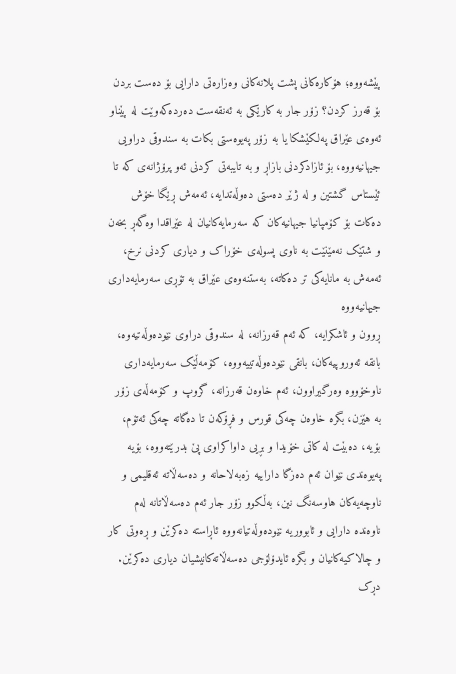پێشەووە؛ هۆکارەکانی پشت پلانەکانی وەزارەتی دارایی بۆ دەست بردن بۆ قەرز کردن؟ زۆر جار بە کارێکی بە ئەنقەست دەردەکەوێت لە پێناو ئەوەی عێراق پەلکێشکا یا بە زۆر پەیوەستی بکات بە سندوقی دراویی جیهانیەووە، بۆ ئازادکردنی بازاڕ و بە تایبەتی کردنی ئەو پرۆژانەی کە تا ئێستاس گشتین و لە ژێر دەستی دەوڵەتدایە، ئەمەش ڕێگا خۆش دەکات بۆ کۆمپانیا جیهانیەکان کە سەرمایەکانیان لە عێراقدا وەگەڕ بخەن و شتێک نەمێنێت بە ناوی پسولەی خۆراک و دیاری کردنی نرخ، ئەمەش بە مانایەکی تر دەکاتە، بەستنەوەی عێراق بە تۆڕی سەرمایەداری جیهانیەووە
ڕوون و ئاشکرایە، کە ئەم قەرزانە، لە سندوقی دراوی نێودەوڵەتیەوە، بانقە ئەوروپیەکان، بانقی نێودەوڵەتییەووە، کۆمەڵێک سەرمایەداری ناوخۆووە وەرگیراوون، ئەم خاوەن قەرزانە، گروپ و کۆمەڵەی زۆر بە هێزن، بگرە خاوەن چەکی قورس و فڕۆکەن تا دەگاتە چەکی ئەتۆم، بۆیە، دەبێت لە کاتی خۆیدا و بڕیی داواکراوی پێ بدرێتەووە، بۆیە پەیوەندی نێوان ئەم دەزگا داراییە زەبەلاحانە و دەسەڵاتە ئەقلیمی و ناوچەیەکان هاوسەنگ نین، بەڵکوو زۆر جار ئەم دەسەڵاتانە لەم ناوەندە دارایی و ئابووریە نێودەوڵەتیانەووە ئاڕاستە دەکرێن و ڕەوتی کار و چالاکیەکانیان و بگرە ئایدۆلۆجی دەسەڵاتەکانیشیان دیاری دەکرێن.
دڕک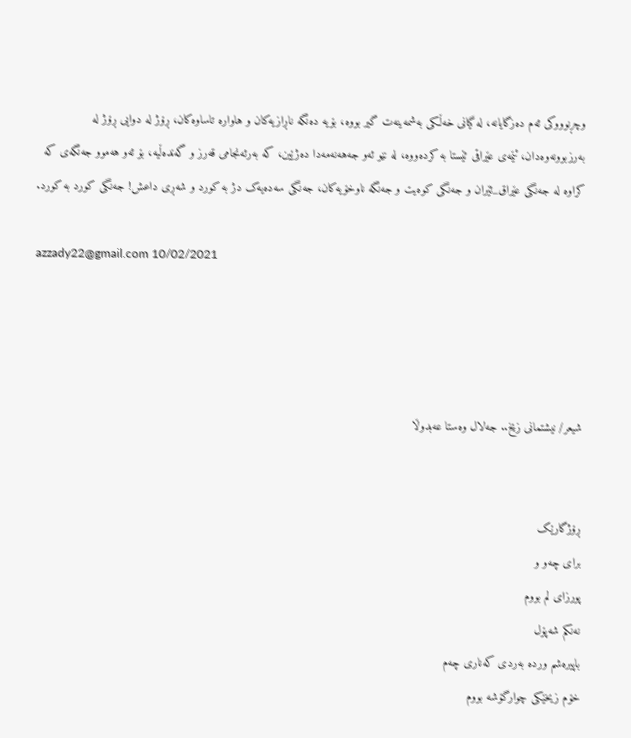وچڕنوووکی ئەم دەزگایانە، لە گیانی خەڵکی بەشمەینەت گیر بووە، بۆیە دەنگە ناڕازیەکان و هاوارە تاساوەکان، ڕۆژ لە دوایی ڕۆژ لە بەرزبوونەوەدان، ئێمەی عێراقی ئێستا بە کردەووە، لە نێو ئەو جەهەنەمەدا دەژێین، کە بەرئەنجامی قەرز و گەندەڵیە، بۆ ئەو هەموو جەنگەی کە کراوە لە جەنگی عێراق_ئێران و جەنگی کوەیت و جەنگە ناوخۆیەکان، جەنگی سەدەیەک دژ بە کورد و شەڕی داعش! جەنگی کورد بە کورد.

azzady22@gmail.com 10/02/2021




شیعر/ نیشتمانی زیخ.. جەلال وەستا عەبدوڵا


ڕۆژگارێک
برای چەو و
پورزای لم بووم
نەنکم شەپۆل
باپیرەشم وردە بەردی کەناری چەم
خۆم زیخێکی چوارگۆشە بووم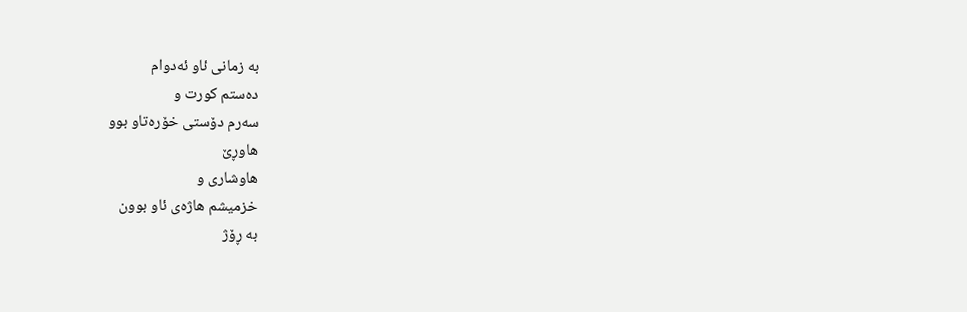بە زمانی ئاو ئەدوام
دەستم کورت و
سەرم دۆستی خۆرەتاو بوو
هاوڕێ
هاوشاری و
خزمیشم هاژەی ئاو بوون
بە ڕۆژ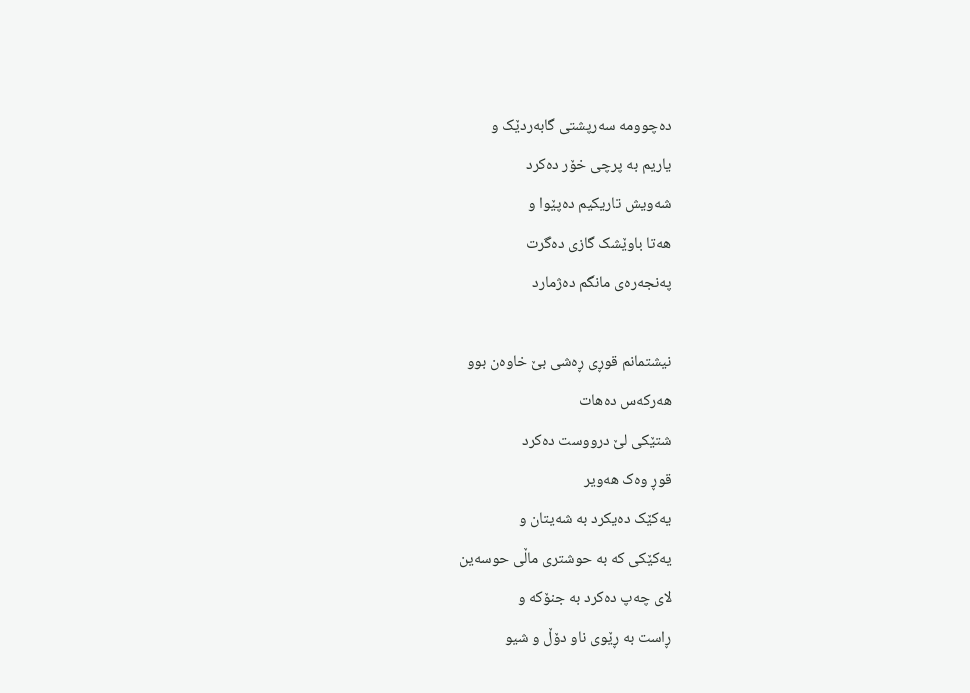دەچوومە سەرپشتی گابەردێک و
یاریم بە پرچی خۆر دەکرد
شەویش تاریکیم دەپێوا و
هەتا باوێشک گازی دەگرت
پەنجەرەی مانگم دەژمارد

نیشتمانم قوڕی ڕەشی بێ خاوەن بوو
هەرکەس دەهات
شتێکی لێ درووست دەکرد
قوڕ وەک هەویر
یەکێک دەیکرد بە شەیتان و
یەکێکی کە بە حوشتری ماڵی حوسەین
لای چەپ دەکرد بە جنۆکە و
ڕاست بە ڕێوی ناو دۆڵ و شیو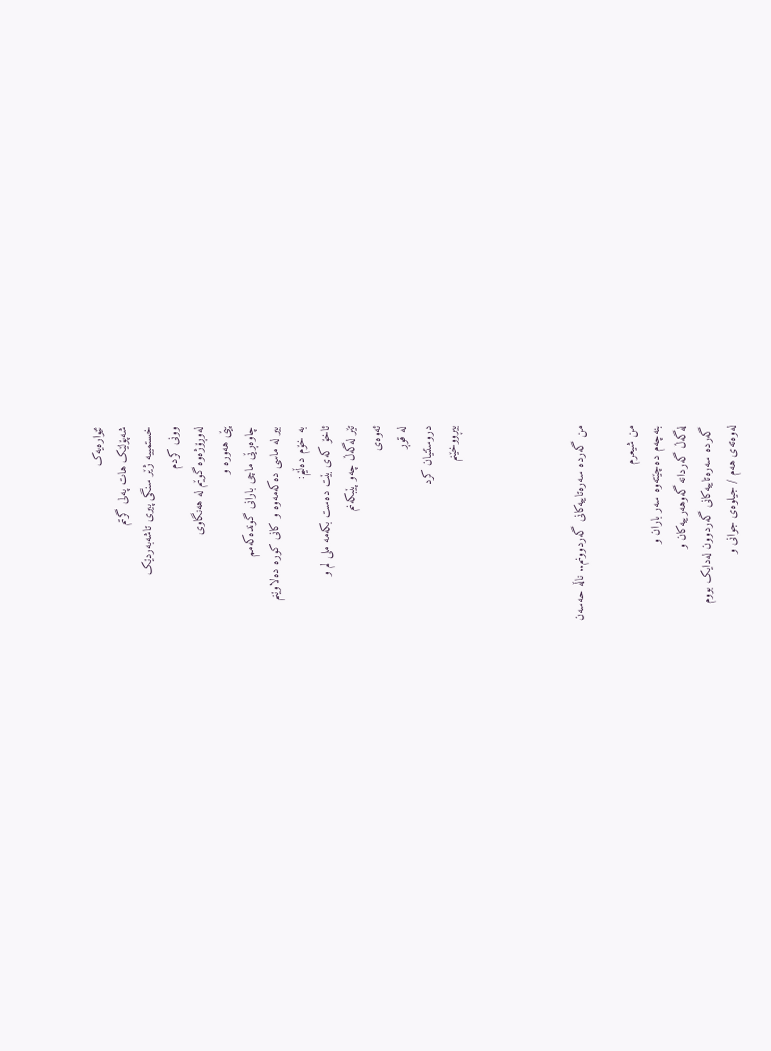ئێوارەیەک
شەپۆلێک هات پەلی گرتم
خستمییە ژێر سنگی پیری تاشەبەردێک
وونی کردم
لەوڕۆژەوە گوێم لە هەنگاوی
پێی هەورە و
چاوەڕێی ماچی بارانی گوندەکەمم
بیر لە ماسی دەکەمەوە و کانی کورە دەلاوێنم
بە خۆم دەڵێم:
ئاخۆ کەی بێت دەست بکەمە ملی لم و
تێر لەگەڵ چەو پێبکەنم
ئەوەی
لە قوڕ
دروستتیان کرد
بیڕووخێنم




من گەردە سەرەتاییەکانی گەردوونم.. ناڵە حەسەن

من شیعرم
بنەچەم دەچێتەوە سەر باران و
لەگەڵ گەردانە گەوهەرییەکان و
گەردە سەرەتاییەکانی گەردوون لەدایک بووم
لەوەتەی هەم / جیلوەی جوانی و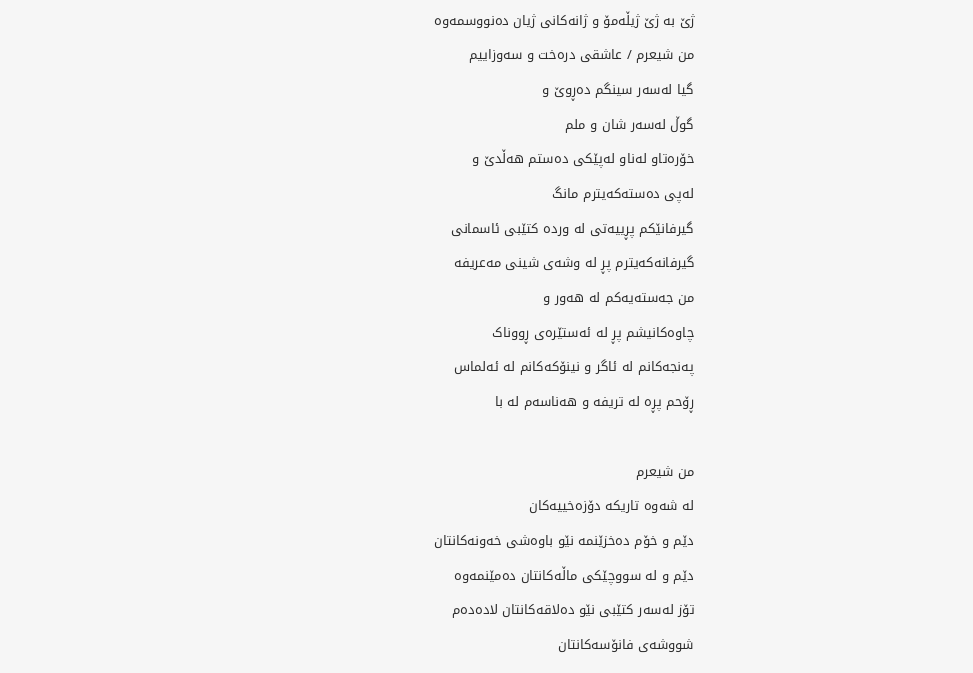ژێ بە ژێ ژیڵەمۆ و ژانەکانی ژیان دەنووسمەوە
من شیعرم / عاشقی درەخت و سەوزاییم
گیا لەسەر سینگم دەڕوێ و
گوڵ لەسەر شان و ملم
خۆرەتاو لەناو لەپێکی دەستم هەڵدێ و
لەپی دەستەکەیترم مانگ
گیرفانێکم پڕییەتی لە وردە کتێبی ئاسمانی
گیرفانەکەیترم پڕ لە وشەی شینی مەعریفە
من جەستەیەکم لە هەور و
چاوەکانیشم پڕ لە ئەستێرەی ڕووناک
پەنجەکانم لە ئاگر و نینۆکەکانم لە ئەلماس
ڕۆحم پڕە لە تریفە و هەناسەم لە با

من شیعرم
لە شەوە تاریکە دۆزەخییەکان
دێم و خۆم دەخزێنمە نێو باوەشی خەونەکانتان
دێم و لە سووچێکی ماڵەکانتان دەمێنمەوە
تۆز لەسەر کتێبی نێو دەلاقەکانتان لادەدەم
شووشەی فانۆسەکانتان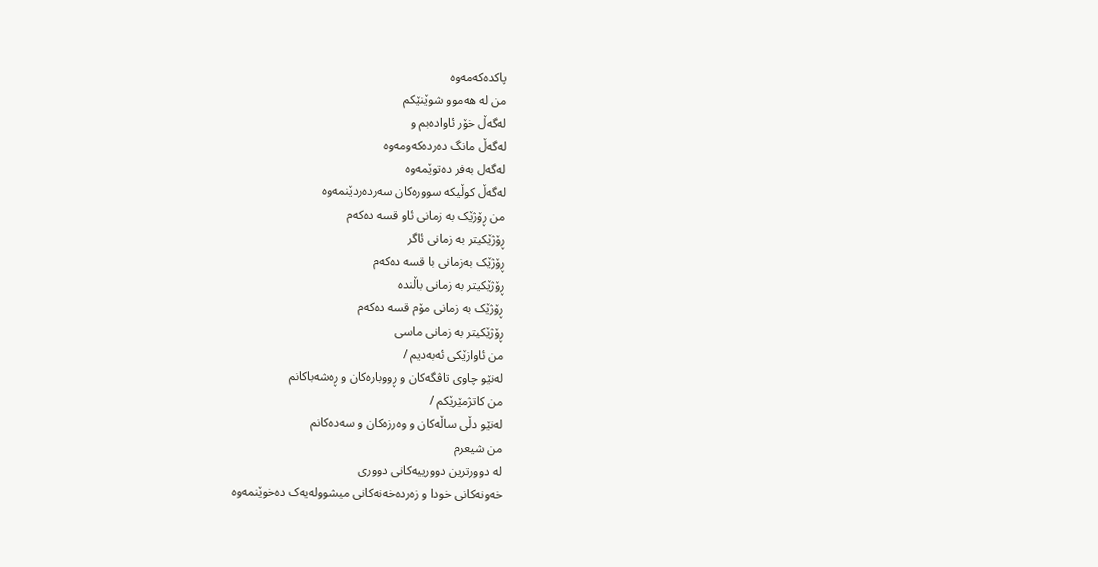پاکدەکەمەوە
من لە هەموو شوێنێکم
لەگەڵ خۆر ئاوادەبم و
لەگەڵ مانگ دەردەکەومەوە
لەگەل بەفر دەتوێمەوە
لەگەڵ کوڵیکە سوورەکان سەردەردێنمەوە
من ڕۆژێک بە زمانی ئاو قسە دەکەم
ڕۆژێکیتر بە زمانی ئاگر
ڕۆژێک بەزمانی با قسە دەکەم
ڕۆژێکیتر بە زمانی باڵندە
ڕۆژێک بە زمانی مۆم قسە دەکەم
ڕۆژێکیتر بە زمانی ماسی
من ئاوازێکی ئەبەدیم /
لەنێو چاوی تاڤگەکان و ڕووبارەکان و ڕەشەباکانم
من کاتژمێرێکم /
لەنێو دڵی ساڵەکان و وەرزەکان و سەدەکانم
من شیعرم
لە دوورترین دوورییەکانی دووری
خەونەکانی خودا و زەردەخەنەکانی میشوولەیەک دەخوێنمەوە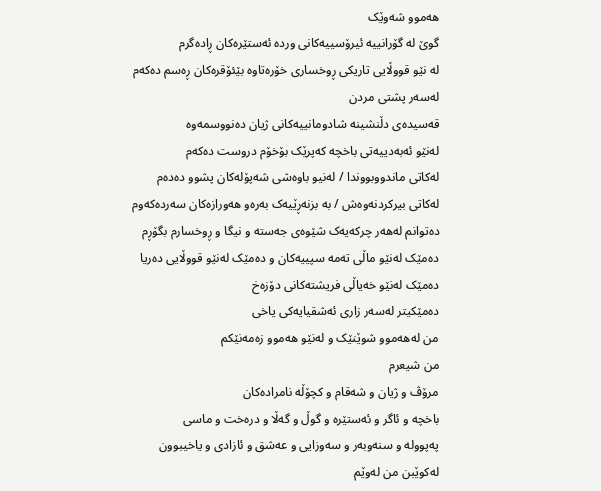هەموو شەوێک
گوێ لە گۆرانییە ئیرۆسییەکانی وردە ئەستێرەکان ڕادەگرم
لە نێو قووڵایی تاریکی ڕوخساری خۆرەتاوە بێئۆقرەکان ڕەسم دەکەم
لەسەر پشتی مردن
قەسیدەی دڵنشینە شادومانییەکانی ژیان دەنووسمەوە
لەنێو ئەبەدییەتی باخچە کەپرێک بۆخۆم دروست دەکەم
لەکاتی ماندووبووندا / لەنیو باوەشی شەپۆلەکان پشوو دەدەم
لەکاتی بیرکردنەوەش / بە بزنەڕێیەک بەرەو هەورازەکان سەردەکەوم
دەتوانم لەهەر چرکەیەک شێوەی جەستە و نیگا و ڕوخسارم بگۆڕم
دەمێک لەنێو ماڵی تەمە سپییەکان و دەمێک لەنێو قووڵایی دەریا
دەمێک لەنێو خەیاڵی فریشتەکانی دۆزەخ
دەمێکیتر لەسەر زاری ئەشقیایەکی یاخی
من لەهەموو شوێنێک و لەنێو هەموو زەمەنێکم
من شیعرم
مرۆڤ و ژیان و شەقام و کچۆڵە نامرادەکان
باخچە و ئاگر و ئەستێرە و گوڵ و گەڵا و درەخت و ماسی
پەپوولە و سنەوبەر و سەوزایی و عەشق و ئازادی و یاخیبوون
لەکوێبن من لەوێم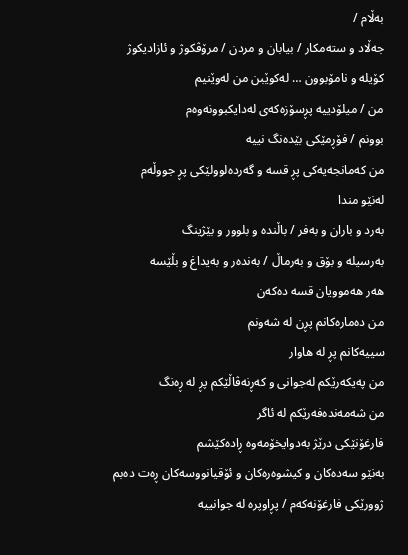بەڵام /
جەڵاد و ستەمکار / بیابان و مردن / مرۆڤکوژ و ئازادیکوژ
کۆیلە و نامۆبوون … لەکوێبن من لەوێنیم
من / میلۆدییە پڕسۆزەکەی لەدایکبوونەوەم
بوونم / فۆڕمێکی بێدەنگ نییە
من کەمانجەیەکی پڕ قسە و گەردەلوولێکی پڕ جووڵەم
لەنێو مندا
بەرد و باران و بەفر / باڵندە و بلوور و بێژینگ
بەرسیلە و بۆق و بەرماڵ / بەندەر و بەیداغ و بڵێسە
هەر هەموویان قسە دەکەن
من دەمارەکانم پڕن لە شەونم
سییەکانم پڕ لە هاوار
من پەیکەرێکم لەجوانی و کەڕنەڤاڵێکم پڕ لە ڕەنگ
من شەمەندەفەرێکم لە ئاگر
فارغۆنێکی درێژ بەدوایخۆمەوە ڕادەکێشم
بەنێو سەدەکان و کیشوەرەکان و ئۆقیانووسەکان ڕەت دەبم
ژوورێکی فارغۆنەکەم / پڕاوپرە لە جوانییە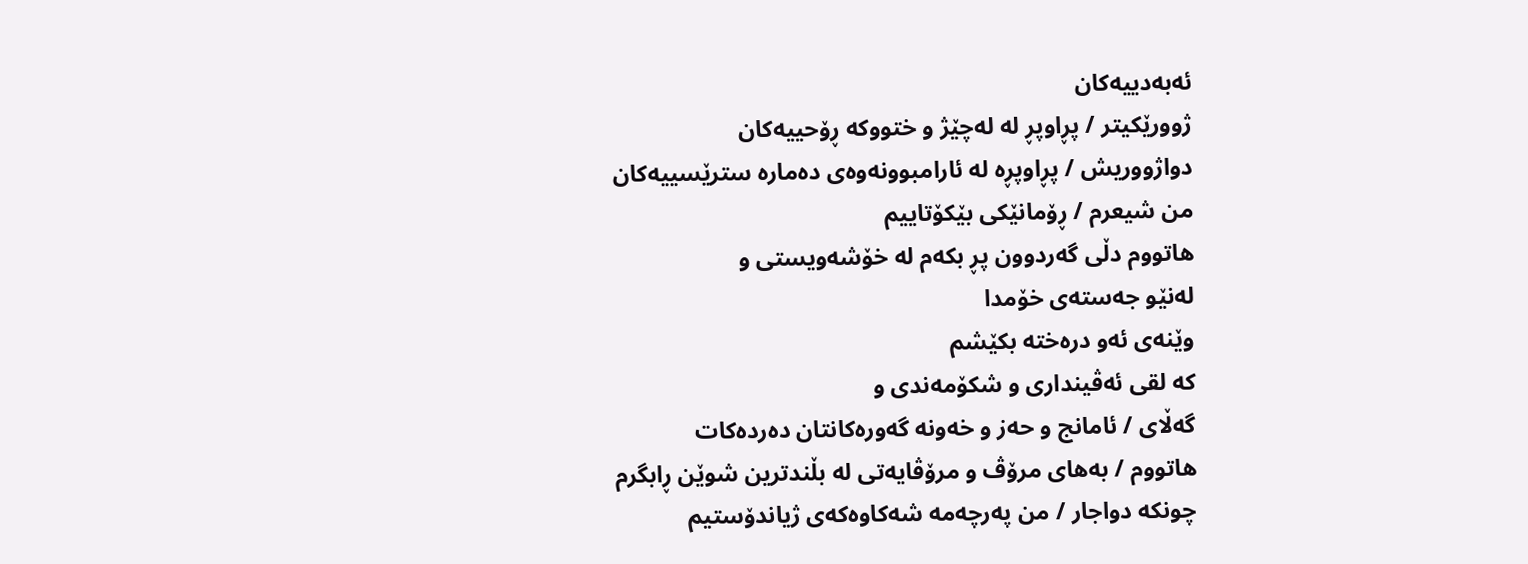ئەبەدییەکان
ژوورێکیتر / پڕاوپڕ لە لەچێژ و ختووکە ڕۆحییەکان
دواژووریش / پڕاوپڕە لە ئارامبوونەوەی دەمارە سترێسییەکان
من شیعرم / ڕۆمانێکی بێکۆتاییم
هاتووم دڵی گەردوون پڕ بکەم لە خۆشەویستی و
لەنێو جەستەی خۆمدا
وێنەی ئەو درەختە بکێشم
کە لقی ئەڤینداری و شکۆمەندی و
گەڵای / ئامانج و حەز و خەونە گەورەکانتان دەردەکات
هاتووم / بەهای مرۆڤ و مرۆڤایەتی لە بڵندترین شوێن ڕابگرم
چونکە دواجار / من پەرچەمە شەکاوەکەی ژیاندۆستیم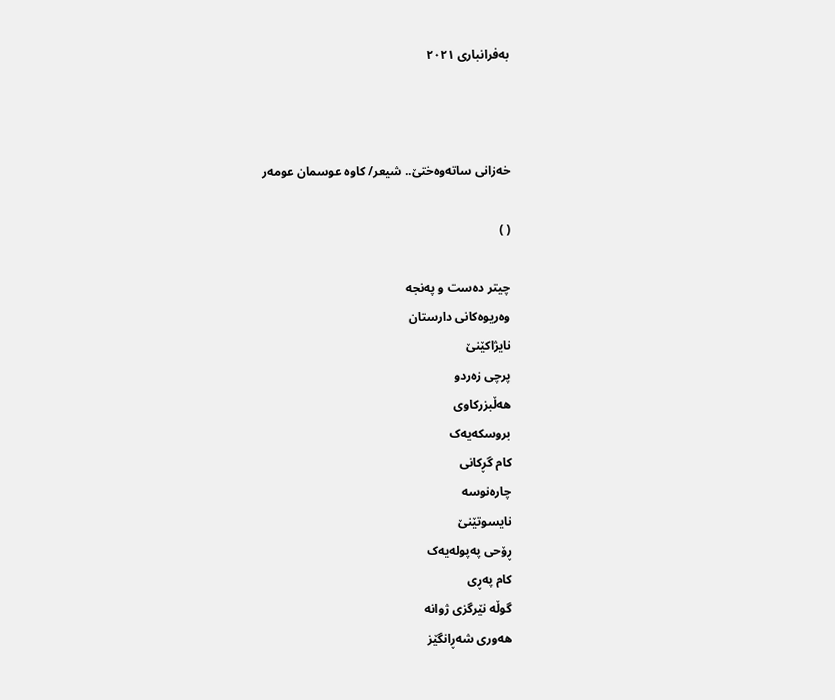بەفرانباری ٢٠٢١



خەزانی ساتەوەختێ.. شیعر/ کاوە عوسمان عومەر

( )

چیتر دەست و پەنجە
وەریوەکانی دارستان
نایژاکێنێ
پرچی زەردو
هەڵبزرکاوی
بروسکەیەک
کام گڕکانی
چارەنوسە
نایسوتێنێ
ڕۆحی پەپولەیەک
کام پەڕی
گوڵە نێرگزی ژوانە
هەوری شەڕانگێز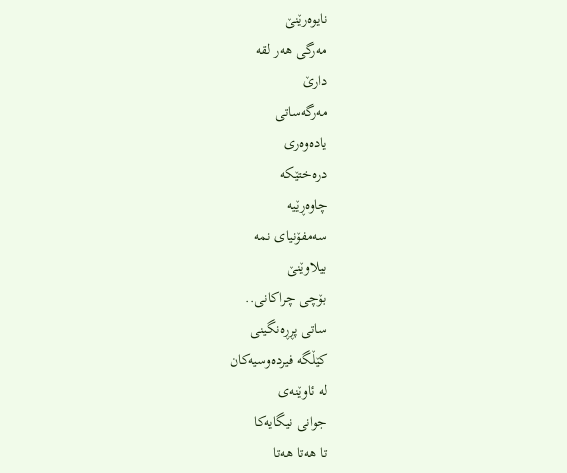نایوەرێنێ
مەرگی هەر لقە
دارێ
مەرگەساتی
یادەوەری
درەختێکە
چاوەڕێیە
سەمفۆنیای نمە
بیلاوێنێ
بۆچی چراکانی..
ساتی پڕڕەنگینی
کێڵگە فیردەوسیەکان
لە ئاوێنەی
جوانی نیگایەکا
تا هەتا هەتا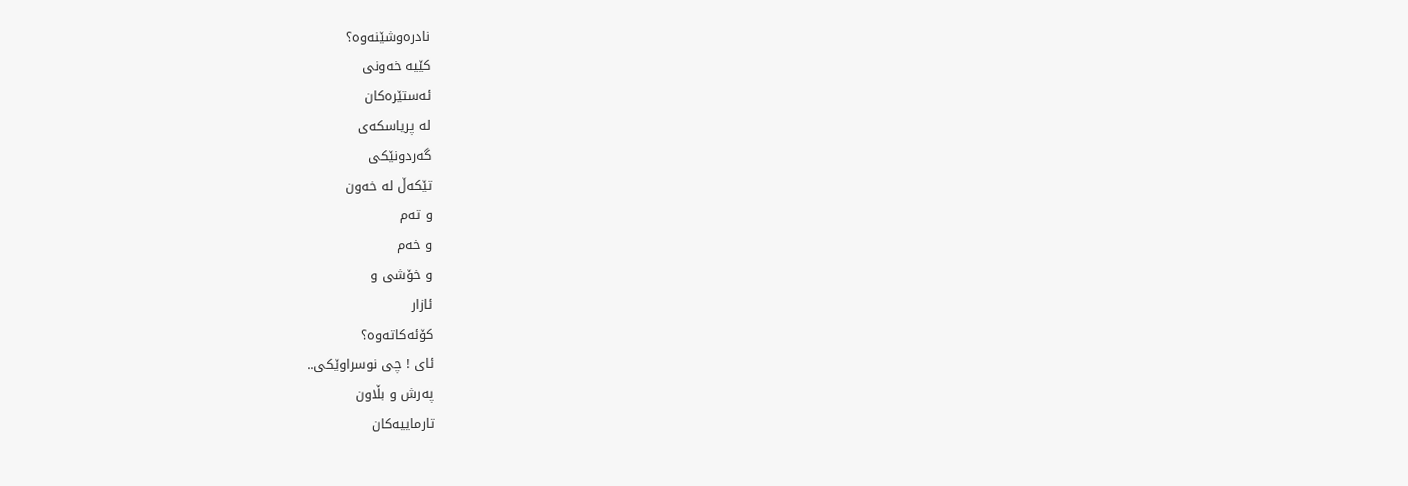نادرەوشێنەوە؟
کێیە خەونی
ئەستێرەکان
لە پریاسکەی
گەردونێکی
تێکەڵ لە خەون
و تەم
و خەم
و خۆشی و
ئازار
کۆئەکاتەوە؟
ئای ! چی نوسراوێکی..
پەرش و بڵاون
تارماییەکان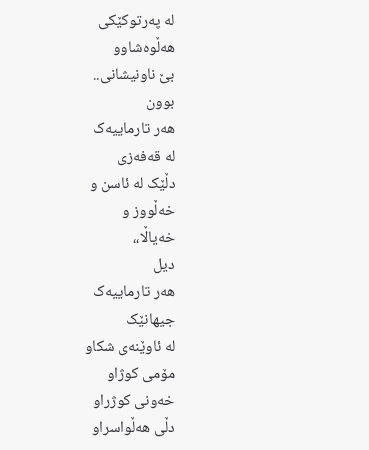لە پەرتوکێکی
هەڵوەشاوو
بێ ناونیشانی..
بوون
هەر تارماییەک
لە قەفەزی
دڵێک لە ئاسن و
خەڵووز و
خەیاڵا،،
دیل
هەر تارماییەک
جیهانێک
لە ئاوێنەی شکاو
مۆمی کوژاو
خەونی کوژراو
دڵی هەڵواسراو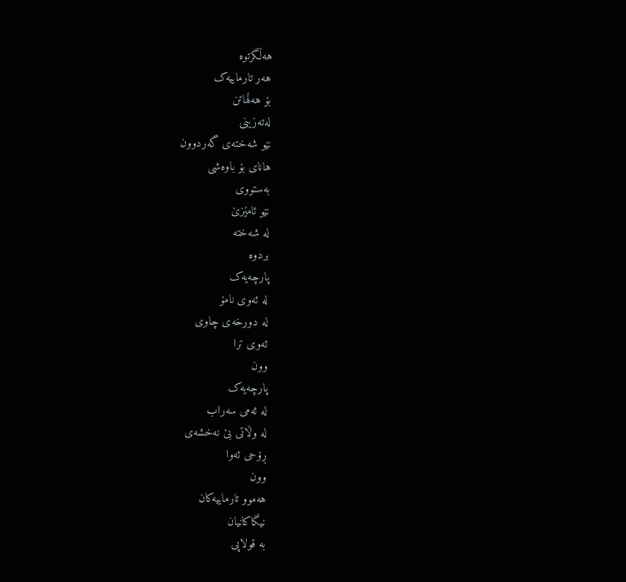هەڵگرتوە
هەر تارماییەک
بۆ هەڵهاتن
لەتەزینی
نێو شەختەی گەردوون
هانای بۆ باوەشی
بەستووی
نێو ئامێزێ
لە شەختە
بردوە
پارچەیەک
لە ئەوی نامۆ
لە دورخەی چاوی
ئەوی ترا
وون
پارچەیەک
لە ئەمی سەراب
لە وڵاتی بێ نەخشەی
ڕۆحی ئەوا
وون
هەموو تارماییەکان
نیگاکانیان
بە قولاپی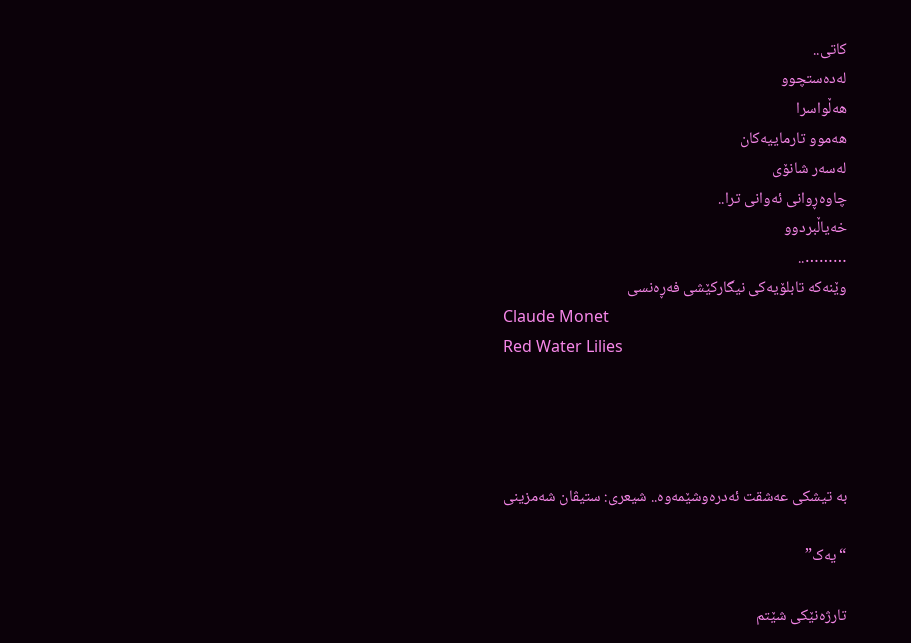کاتی..
لەدەستچوو
هەڵواسرا
هەموو تارماییەکان
لەسەر شانۆی
چاوەڕوانی ئەوانی ترا..
خەیاڵبردوو
………..
وێنەکە تابلۆیەکی نیگارکێشی فەڕەنسی
Claude Monet
Red Water Lilies




بە تیشکی عەشقت ئەدرەوشێمەوە.. شیعری: ستیڤان شەمزینی

“یەک”

تارژەنێکی شێتم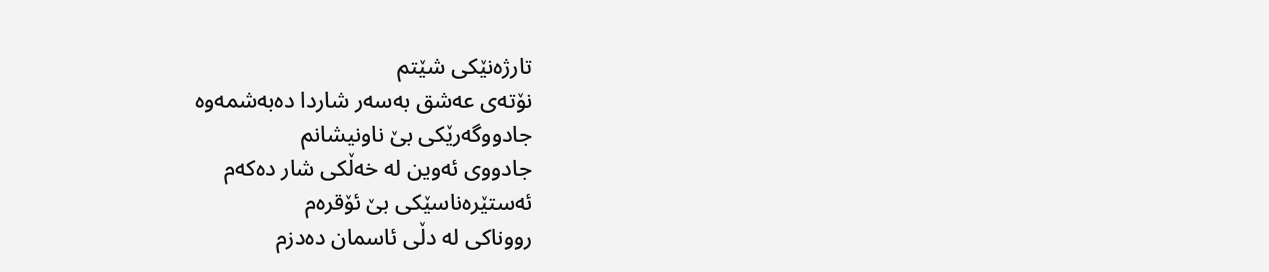تارژەنێکی شێتم
نۆتەی عەشق بەسەر شاردا دەبەشمەوە
جادووگەرێکی بێ ناونیشانم
جادووی ئەوین لە خەڵکی شار دەکەم
ئەستێرەناسێکی بێ ئۆقرەم
رووناکی لە دڵی ئاسمان دەدزم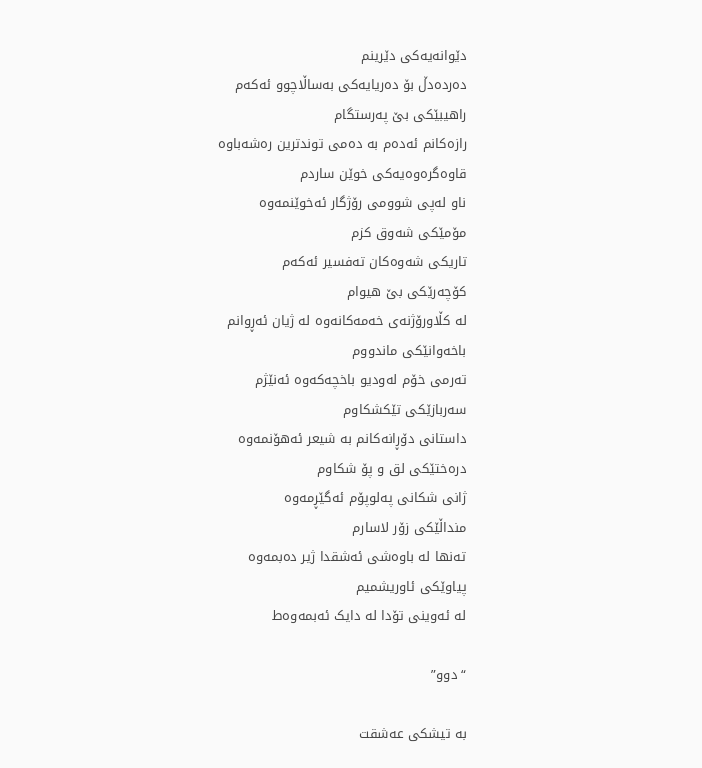دێوانەیەکی دێرینم
دەردەدڵ بۆ دەریایەکی بەساڵاچوو ئەکەم
راهیبێکی بێ پەرستگام
رازەکانم ئەدەم بە دەمی توندترین رەشەباوە
قاوەگرەوەیەکی خوێن ساردم
ناو لەپی شوومی رۆژگار ئەخوێنمەوە
مۆمێکی شەوق کزم
تاریکی شەوەکان تەفسیر ئەکەم
کۆچەرێکی بێ هیوام
لە کڵاورۆژنەی خەمەکانەوە لە ژیان ئەڕوانم
باخەوانێکی ماندووم
تەرمی خۆم لەودیو باخچەکەوە ئەنێژم
سەربازێکی تێکشکاوم
داستانی دۆڕانەکانم بە شیعر ئەهۆنمەوە
درەختێکی لق و پۆ شکاوم
ژانی شکانی پەلوپۆم ئەگێڕمەوە
منداڵێکی زۆر لاسارم
تەنها لە باوەشی ئەشقدا ژیر دەبمەوە
پیاوێکی ئاوریشمیم
لە ئەوینی تۆدا لە دایک ئەبمەوەط

“دوو”

بە تیشکی عەشقت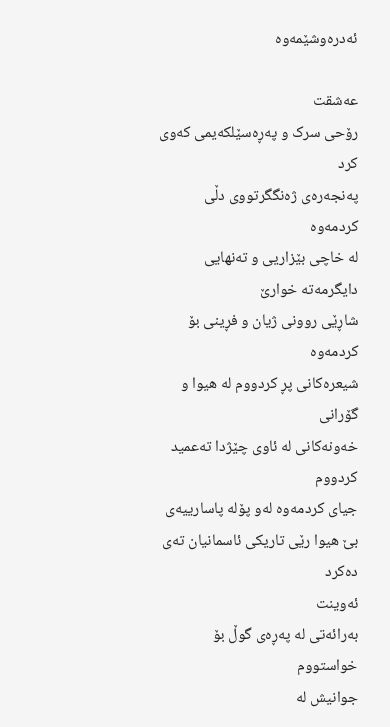ئەدرەوشێمەوە

عەشقت
رۆحی سرک و پەڕەسێلکەیمی کەوی کرد
پەنجەرەی ژەنگگرتووی دڵی کردمەوە
لە خاچی بێزاریی و تەنهایی دایگرمەتە خوارێ
شاڕێی روونی ژیان و فڕینی بۆ کردمەوە
شیعرەکانی پڕ کردووم لە هیوا و گۆرانی
خەونەکانی لە ئاوی چێژدا تەعمید کردووم
جیای کردمەوە لەو پۆلە پاسارییەی
بێ هیوا رێی تاریکی ئاسمانیان تەی دەکرد
ئەوینت
بەرائەتی لە پەڕەی گوڵ بۆ خواستووم
جوانیش لە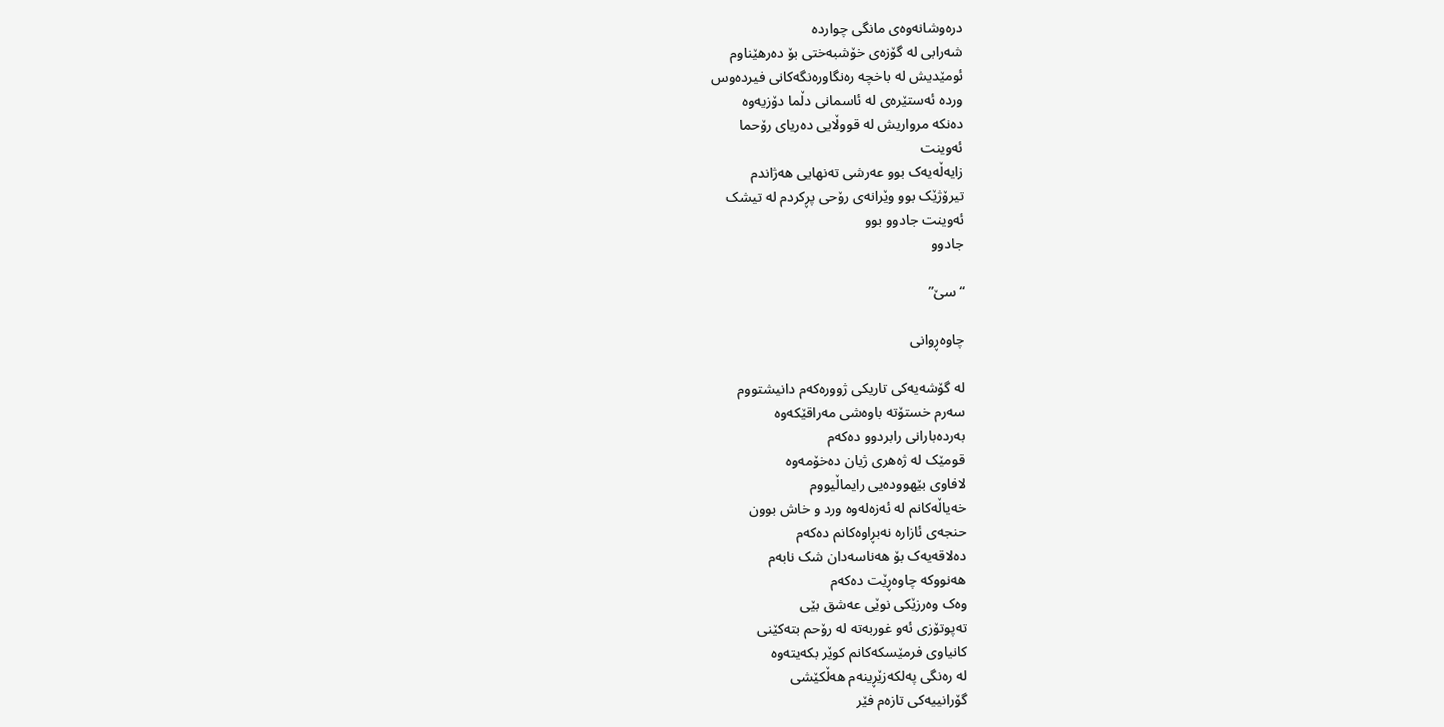درەوشانەوەی مانگی چواردە
شەرابی لە گۆزەی خۆشبەختی بۆ دەرهێناوم
ئومێدیش لە باخچە رەنگاورەنگەکانی فیردەوس
وردە ئەستێرەی لە ئاسمانی دڵما دۆزیەوە
دەنکە مرواریش لە قووڵایی دەریای رۆحما
ئەوینت
زایەڵەیەک بوو عەرشی تەنهایی هەژاندم
تیرۆژێک بوو وێرانەی رۆحی پڕکردم لە تیشک
ئەوینت جادوو بوو
جادوو

“سێ”

چاوەڕوانی

لە گۆشەیەکی تاریکی ژوورەکەم دانیشتووم
سەرم خستۆتە باوەشی مەراقێکەوە
بەردەبارانی رابردوو دەکەم
قومێک لە ژەهری ژیان دەخۆمەوە
لافاوی بێهوودەیی رایماڵیووم
خەیاڵەکانم لە ئەزەلەوە ورد و خاش بوون
حنجەی ئازارە نەبڕاوەکانم دەکەم
دەلاقەیەک بۆ هەناسەدان شک نابەم
هەنووکە چاوەڕێت دەکەم
وەک وەرزێکی نوێی عەشق بێی
تەپوتۆزی ئەو غوربەتە لە رۆحم بتەکێنی
کانیاوی فرمێسکەکانم کوێر بکەیتەوە
لە رەنگی پەلکەزێڕینەم هەڵکێشی
گۆرانییەکی تازەم فێر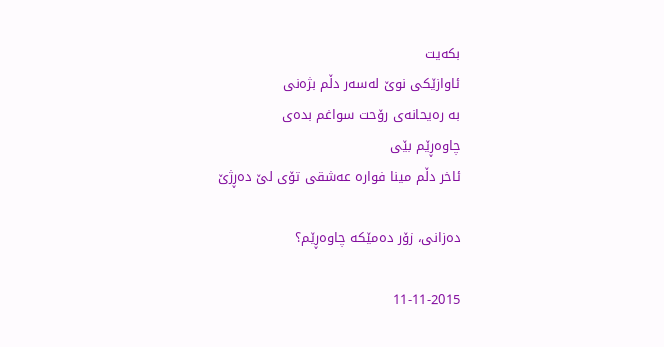بکەیت
ئاوازێکی نوێ لەسەر دڵم بژەنی
بە رەیحانەی رۆحت سواغم بدەی
چاوەڕێم بێی
ئاخر دڵم مینا فوارە عەشقی تۆی لێ دەڕژێ

دەزانی، زۆر دەمێکە چاوەڕێم؟

11-11-2015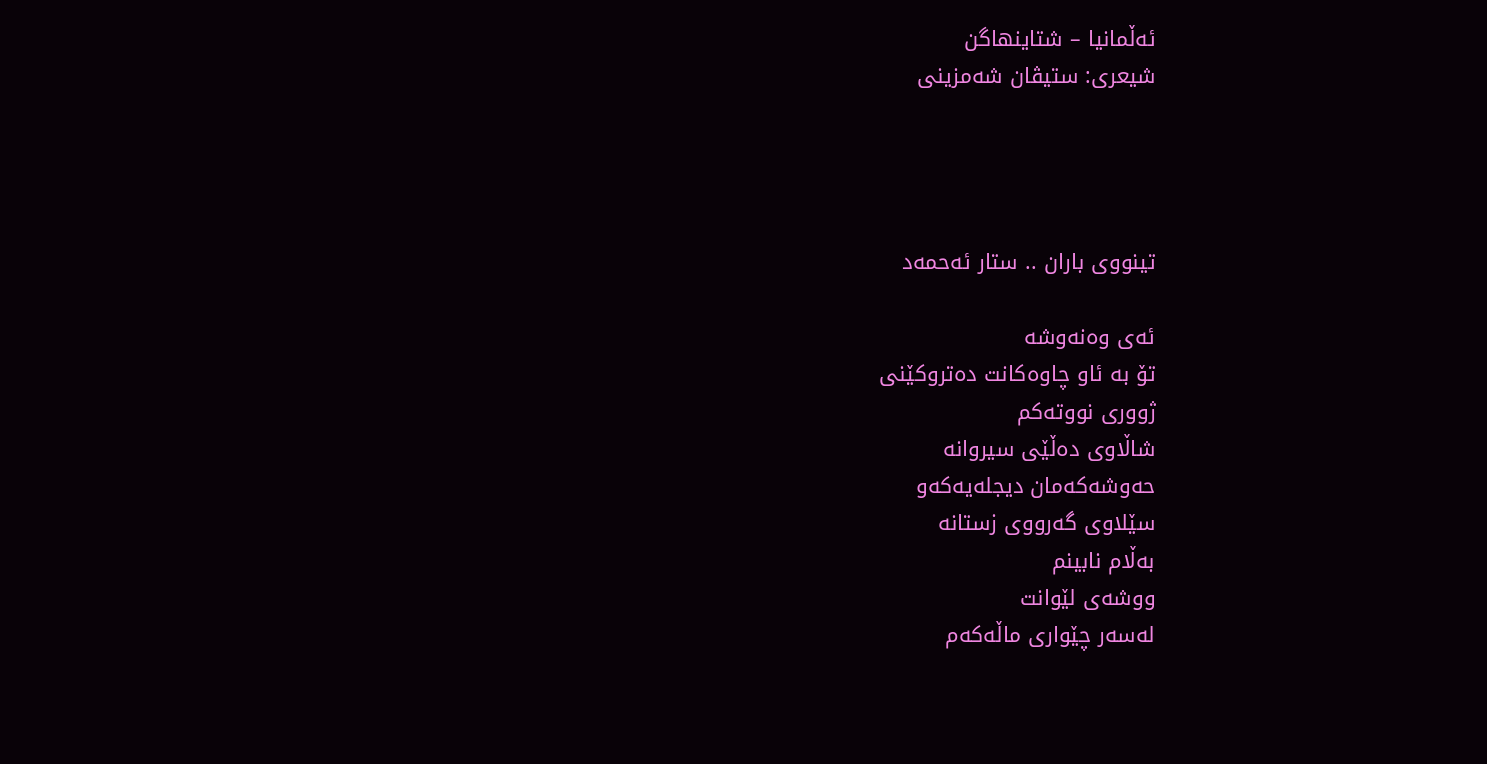ئەڵمانیا – شتاینهاگن
شیعری: ستیڤان شەمزینی




تینووی باران .. ستار ئه‌حمه‌د

ئه‌ی وه‌نه‌وشه‌
تۆ به‌ ئاو چاوه‌كانت ده‌تروكێنی
ژووری نووته‌كم
شاڵاوی ده‌ڵێی سیروانه‌
حه‌وشه‌كه‌مان دیجله‌یه‌كه‌و
سێلاوی گه‌رووی زستانه‌
به‌ڵام نابینم
ووشه‌ی لێوانت
له‌سه‌ر چێواری ماڵه‌كه‌م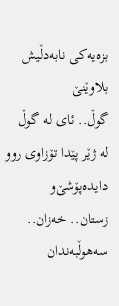بزه‌یه‌كی نابه‌دڵیش بلاوێنێ
گوڵ.. ئای له‌ گوڵ
له‌ ژێر پێدا تۆزاوی روو دایده‌پۆشێ‌و
زستان.. خه‌زان.. سه‌هوڵبه‌ندان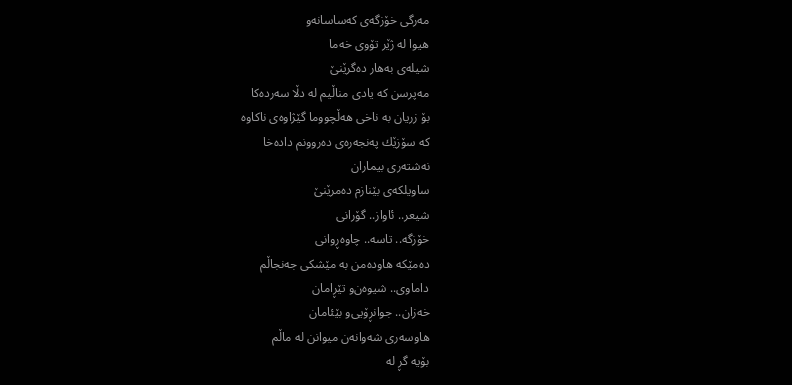مه‌رگی خۆزگه‌ی كه‌ساسانه‌و
هیوا له‌ ژێر تۆوی خه‌ما
شیله‌ی به‌هار ده‌گرێنێ‌
مه‌پرسن كه‌ یادی مناڵیم له‌ دڵا سه‌رده‌كا
بۆ زریان به‌ ناخی هه‌ڵچووما گێژاوه‌ی ناكاوه‌
كه‌ سۆزێك په‌نجه‌ره‌ی ده‌روونم داده‌خا
نه‌شته‌ری بیماران
ساویلكه‌ی بێنازم ده‌مرێنێ
شیعر.. ئاواز.. گۆرانی
خۆزگه‌.. تاسه‌.. چاوه‌ڕوانی
ده‌مێكه‌ هاوده‌من به‌ مێشكی جه‌نجاڵم
داماوی.. شیوه‌ن‌و تێڕامان
خه‌زان.. جوانڕۆیی‌و بێئامان
هاوسه‌ری شه‌وانه‌ن میوانن له‌ ماڵم
بۆیه‌ گڕ له‌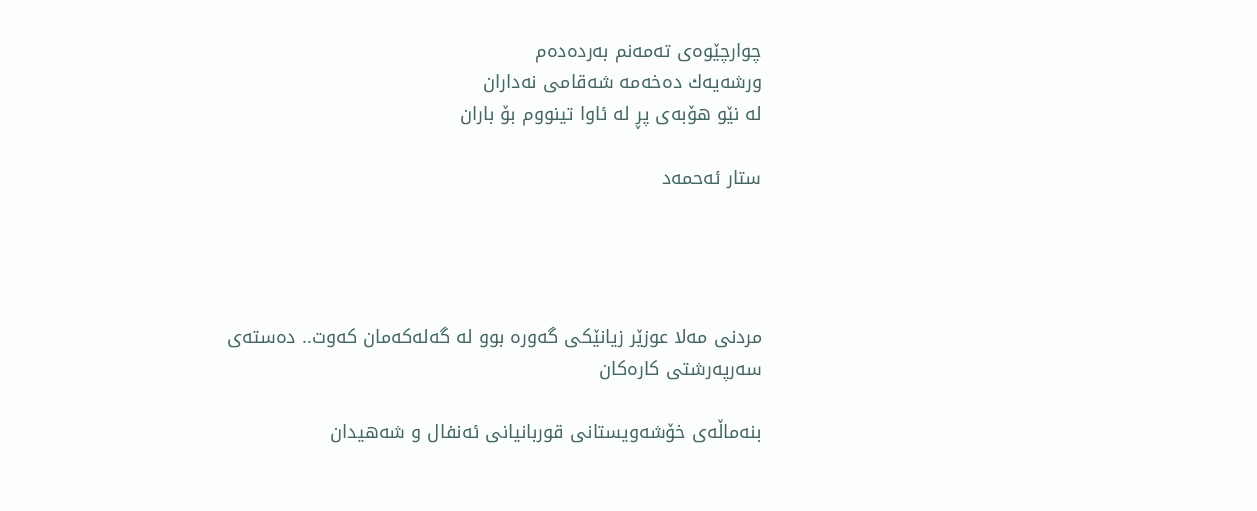چوارچێوه‌ی ته‌مه‌نم به‌رده‌ده‌م
ورشه‌یه‌ك ده‌خه‌مه‌ شه‌قامی نه‌داران
له‌ نێو هۆبه‌ی پڕ له‌ ئاوا تینووم بۆ باران

ستار ئه‌حمه‌د




مردنی مەلا عوزێر زیانێكی گەورە بوو لە گەلەكەمان كەوت.. دەستەی سەرپەرشتی كارەكان

بنەماڵەی خۆشەویستانی قوربانیانی ئەنفال و شەهیدان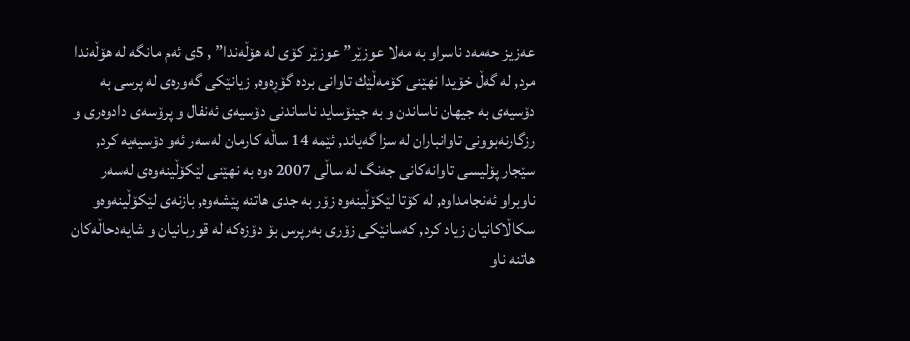عەزیز حەمەد ناسراو بە مەلا عوزێر” عوزێر كۆی لە هۆڵەندا” , 5ی ئەم مانگە لە هۆڵەندا مرد, لە گەڵ خۆیدا نهێنی كۆمەڵێك تاوانی بردە گۆڕەوە, زیانێكی گەورەی لە پرسی بە دۆسیەی بە جیهان ناساندن و بە جینۆساید ناساندنی دۆسیەی ئەنفال و پرۆسەی دادوەری و رزگارنەبوونی تاوانباران لە سزا گەیاند, ئێمە 14 ساڵە كارمان لەسەر ئەو دۆسیەیە كرد, سێجار پۆلیسی تاوانەكانی جەنگ لە ساڵی 2007 ەوە بە نهێنی لێكۆڵینەوەی لەسەر ناوبراو ئەنجامداوە, لە كۆتا لێكۆڵینەوە زۆر بە جدی هاتنە پێشەوە, بازنەی لێكۆڵینەوەو سكاڵاكانیان زیاد كرد, كەسانێكی زۆری بەرپرس بۆ دۆزەكە لە قوربانیان و شایەدحاڵەكان هاتنە ناو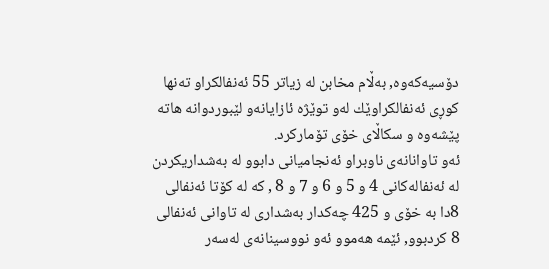دۆسیەكەوە, بەڵام مخابن لە زیاتر 55 ئەنفالكراو تەنها كوڕی ئەنفالكراوێك لەو توێژە ئازایانەو لێبوردوانە هاتە پێشەوە و سكاڵای خۆی تۆماركرد.
ئەو تاوانانەی ناوبراو ئەنجامیانی دابوو لە بەشداریكردن لە ئەنفالەكانی 4 و 5 و 6 و 7 و 8 , كە لە كۆتا ئەنفالی 8دا بە خۆی و 425 چەكدار بەشداری لە تاوانی ئەنفالی 8 كردبوو, ئێمە هەموو ئەو نووسینانەی لەسەر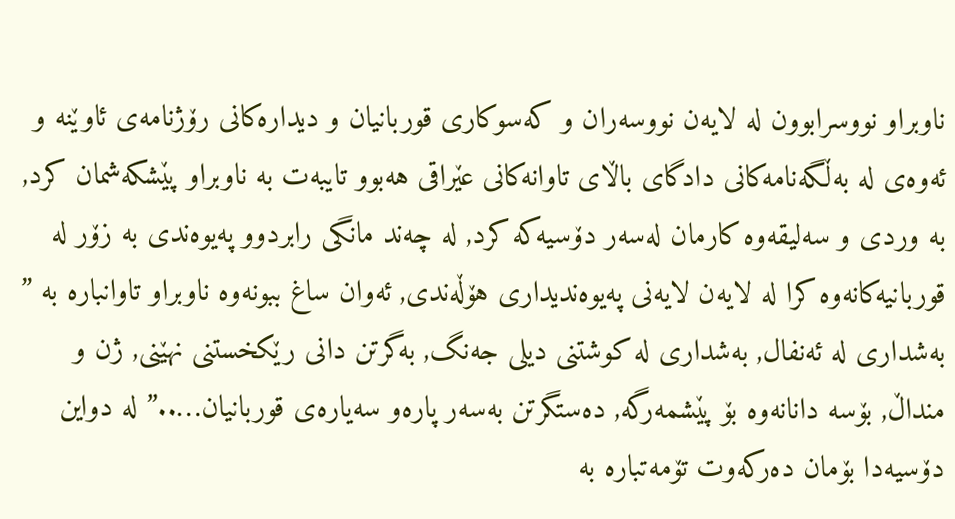ناوبراو نووسرابوون لە لایەن نووسەران و كەسوكاری قوربانیان و دیدارەكانی رۆژنامەی ئاوێنە و ئەوەی لە بەڵگەنامەكانی دادگای باڵای تاوانەكانی عێراقی هەبوو تایبەت بە ناوبراو پێشكەشمان كرد, بە وردی و سەلیقەوە كارمان لەسەر دۆسیەكە كرد, لە چەند مانگی رابردوو پەیوەندی بە زۆر لە قوربانیەكانەوە كرا لە لایەن لایەنی پەیوەندیداری هۆڵەندی, ئەوان ساغ ببونەوە ناوبراو تاوانبارە بە ” بەشداری لە ئەنفال, بەشداری لە كوشتنی دیلی جەنگ, بەگرتن دانی رێكخستنی نهێنی, ژن و منداڵ, بۆسە دانانەوە بۆ پێشمەرگە, دەستگرتن بەسەر پارەو سەیارەی قوربانیان…..” لە دواین دۆسیەدا بۆمان دەركەوت تۆمەتبارە بە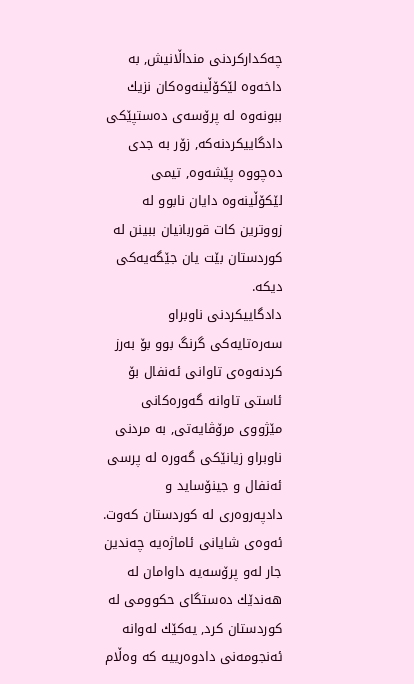چەكداركردنی منداڵانیش, بە داخەوە لێكۆڵینەوەكان نزیك ببونەوە لە پرۆسەی دەستپێكی دادگاییكردنەكە, زۆر بە جدی دەچووە پێشەوە, تیمی لێكۆڵینەوە دایان نابوو لە زووترین كات قوربانیان ببینن لە كوردستان بێت یان جێگەیەكی دیكە.
دادگاییكردنی ناوبراو سەرەتایەكی گرنگ بوو بۆ بەرز كردنەوەی تاوانی ئەنفال بۆ ئاستی تاوانە گەورەكانی مێژووی مرۆڤایەتی, بە مردنی ناوبراو زیانێكی گەورە لە پرسی ئەنفال و جینۆساید و دادپەروەری لە كوردستان كەوت.
ئەوەی شایانی ئاماژەیە چەندین جار لەو پرۆسەیە داوامان لە هەندێك دەستگای حكوومی لە كوردستان كرد, یەكێك لەوانە ئەنجومەنی دادوەرییە كە وەڵام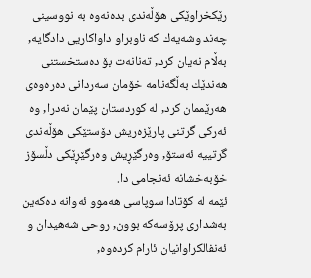رێكخراوێكی هۆڵەندی بدەنەوە بە نووسینی چەند وشەیەك كە ناوبراو داواكاریی دادگایە, بەڵام نەیان كرد, تەنانەت بۆ دەستخستنی هەندێك بەڵگەنامە خۆمان سەردانی دەرەوەی هەرێممان كرد, لە كوردستان پێمان نەدرا, وە ئەركی گرتنی پارێزەریش دۆستێكی هۆڵەندی گرتییە ئەستۆ, وەرگێڕیش وەرگێڕێكی دڵسۆز خۆبەخشانە ئەنجامی دا.
ئێمە لە كۆتادا سوپاسی هەموو ئەوانە دەكەین بەشداری پرۆسەكە بوون, روحی شەهیدان و ئەنفالكراوانیان ئارام كردەوە,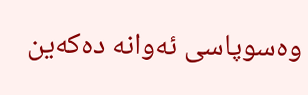وەسوپاسی ئەوانە دەكەین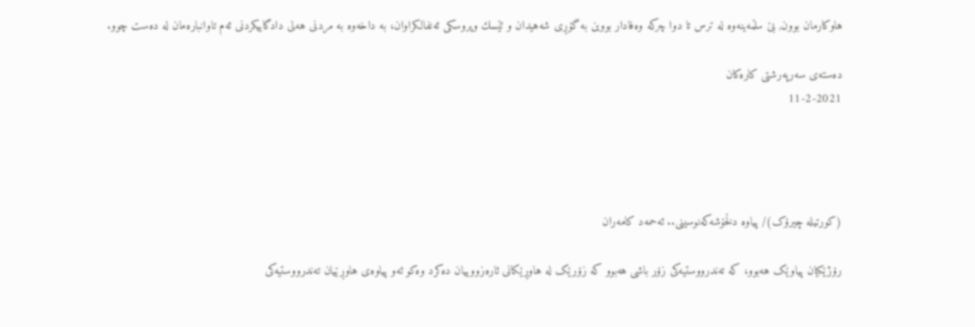هاوكارمان بوون, بێ سڵمەینەوە لە ترس تا دوا چركە وەفادار بووین بە گۆڕی شەهیدان و ئێسك وپروسكی ئەنفالكراوان، بە داخەوە بە مردنی هەلی دادگاییکردنی ئەم تاوانبارەمان لە دەست چوو.

دەستەی سەرپەرشتی كارەكان
11-2-2021




(کورتیلە چیرۆک)/ پیاوە دڵخۆشەکەنوسینی.. ئەحمەد کامەران

رۆژێکیان پیاوێک هەبوو، کە تەندرووستیەکی زۆر باشی هەبوو کە زۆرێک لە هاوڕێکانی ئارەزووییان دەکرد وەکو ئەو پیاوەی هاوڕێیان تەندرووستیەکی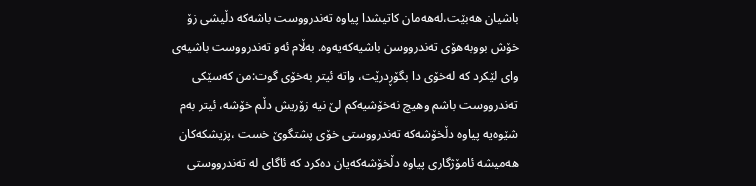باشیان هەبێت،لەهەمان کاتیشدا پیاوە تەندرووست باشەکە دڵیشی زۆ خۆش بووبەهۆی تەندرووسن باشیەکەیەوە. بەڵام ئەو تەندرووست باشیەی وای لێکرد کە لەخۆی دا بگۆڕدرێت، واتە ئیتر بەخۆی گوت:من کەسێکی تەندرووست باشم وهیچ نەخۆشیەکم لێ نیە زۆریش دڵم خۆشە، ئیتر بەم شێوەیە پیاوە دڵخۆشەکە تەندرووستی خۆی پشتگوێ خست ،پزیشکەکان هەمیشە ئامۆژگاری پیاوە دڵخۆشەکەیان دەکرد کە ئاگای لە تەندرووستی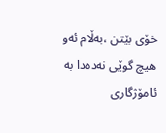خۆی بێتن ،بەڵام ئەو هیچ گوێی نەدەدا بە ئامۆژگاری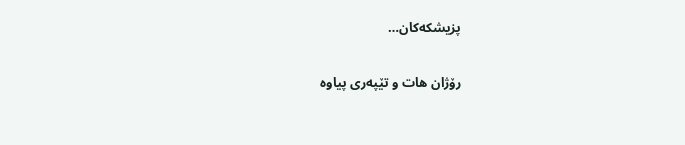پزیشکەکان…

رۆژان هات و تێپەری پیاوە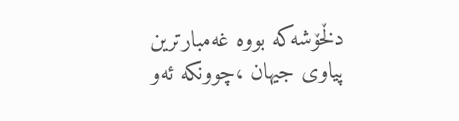دڵخۆشەکە بووە غەمبارترین پیاوی جیهان ،چوونکە ئەو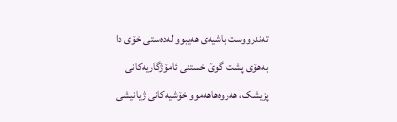تەندرووست باشیەی هەیبوو لەدەستی خۆی دا بەهۆی پشت گوێ خستنی ئامۆژگاریەکانی پزیشک، هەروەهاهەموو خۆشیەکانی ژیانیشی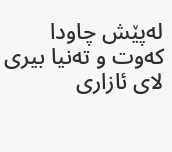لەپێش چاودا کەوت و تەنیا بیری لای ئازاری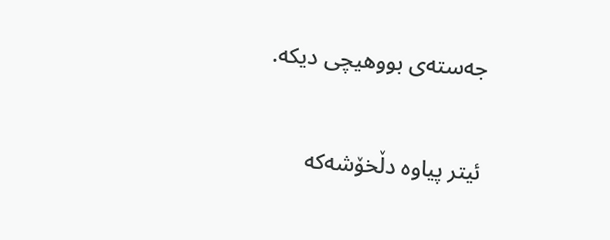جەستەی بووهیچی دیکە.

ئیتر پیاوە دڵخۆشەکە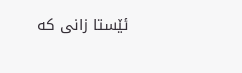ئێستا زانی کە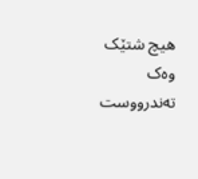هیچ شتێک وەک تەندرووست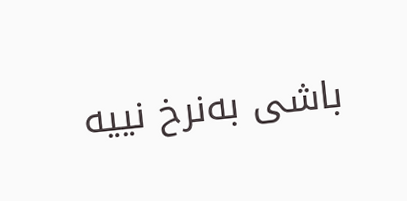باشی بەنرخ نییە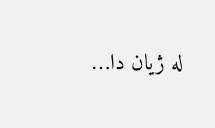لە ژیان دا…